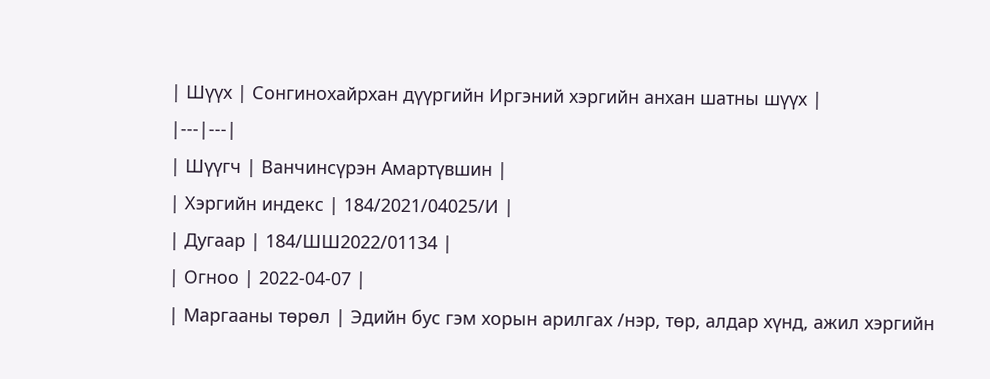| Шүүх | Сонгинохайрхан дүүргийн Иргэний хэргийн анхан шатны шүүх |
|---|---|
| Шүүгч | Ванчинсүрэн Амартүвшин |
| Хэргийн индекс | 184/2021/04025/И |
| Дугаар | 184/ШШ2022/01134 |
| Огноо | 2022-04-07 |
| Маргааны төрөл | Эдийн бус гэм хорын арилгах /нэр, төр, алдар хүнд, ажил хэргийн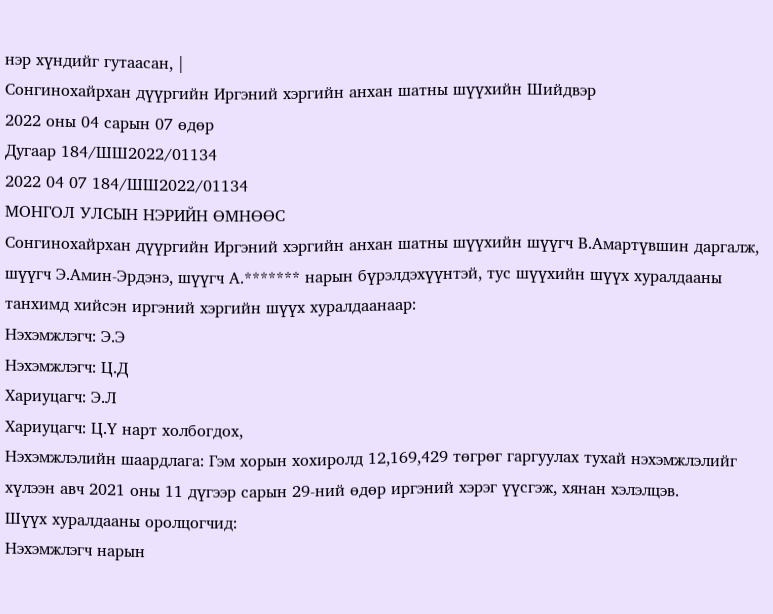нэр хүндийг гутаасан, |
Сонгинохайрхан дүүргийн Иргэний хэргийн анхан шатны шүүхийн Шийдвэр
2022 оны 04 сарын 07 өдөр
Дугаар 184/ШШ2022/01134
2022 04 07 184/ШШ2022/01134
МОНГОЛ УЛСЫН НЭРИЙН ӨМНӨӨС
Сонгинохайрхан дүүргийн Иргэний хэргийн анхан шатны шүүхийн шүүгч В.Амартүвшин даргалж, шүүгч Э.Амин-Эрдэнэ, шүүгч А.******* нарын бүрэлдэхүүнтэй, тус шүүхийн шүүх хуралдааны танхимд хийсэн иргэний хэргийн шүүх хуралдаанаар:
Нэхэмжлэгч: Э.Э
Нэхэмжлэгч: Ц.Д
Хариуцагч: Э.Л
Хариуцагч: Ц.Ү нарт холбогдох,
Нэхэмжлэлийн шаардлага: Гэм хорын хохиролд 12,169,429 төгрөг гаргуулах тухай нэхэмжлэлийг хүлээн авч 2021 оны 11 дүгээр сарын 29-ний өдөр иргэний хэрэг үүсгэж, хянан хэлэлцэв.
Шүүх хуралдааны оролцогчид:
Нэхэмжлэгч нарын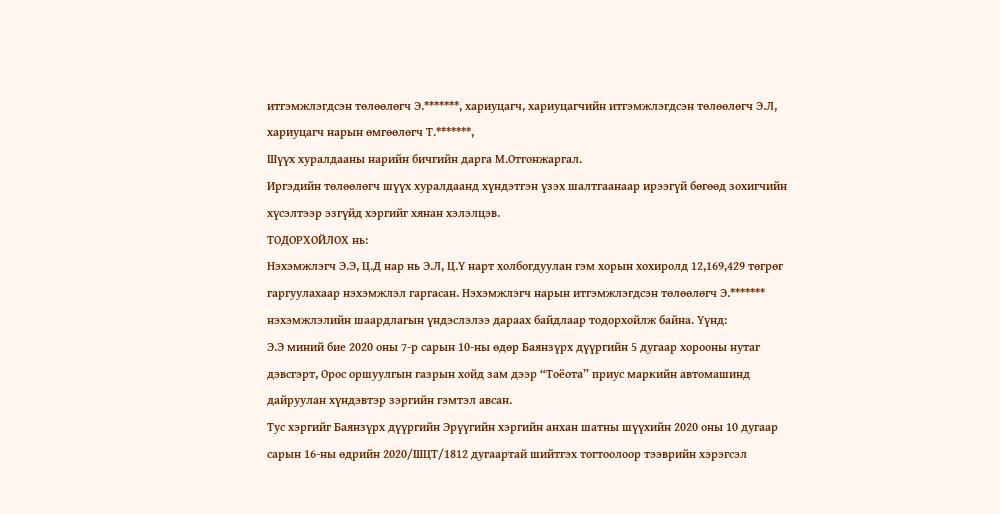итгэмжлэгдсэн төлөөлөгч Э.*******, хариуцагч, хариуцагчийн итгэмжлэгдсэн төлөөлөгч Э.Л, хариуцагч нарын өмгөөлөгч Т.*******,
Шүүх хуралдааны нарийн бичгийн дарга М.Отгонжаргал.
Иргэдийн төлөөлөгч шүүх хуралдаанд хүндэтгэн үзэх шалтгаанаар ирээгүй бөгөөд зохигчийн хүсэлтээр эзгүйд хэргийг хянан хэлэлцэв.
ТОДОРХОЙЛОХ нь:
Нэхэмжлэгч Э.Э, Ц.Д нар нь Э.Л, Ц.Ү нарт холбогдуулан гэм хорын хохиролд 12,169,429 төгрөг гаргуулахаар нэхэмжлэл гаргасан. Нэхэмжлэгч нарын итгэмжлэгдсэн төлөөлөгч Э.******* нэхэмжлэлийн шаардлагын үндэслэлээ дараах байдлаар тодорхойлж байна. Үүнд:
Э.Э миний бие 2020 оны 7-р сарын 10-ны өдөр Баянзүрх дүүргийн 5 дугаар хорооны нутаг дэвсгэрт, Орос оршуулгын газрын хойд зам дээр “Тоёота” приус маркийн автомашинд дайруулан хүндэвтэр зэргийн гэмтэл авсан.
Тус хэргийг Баянзүрх дүүргийн Эрүүгийн хэргийн анхан шатны шүүхийн 2020 оны 10 дугаар сарын 16-ны өдрийн 2020/ШЦТ/1812 дугаартай шийтгэх тогтоолоор тээврийн хэрэгсэл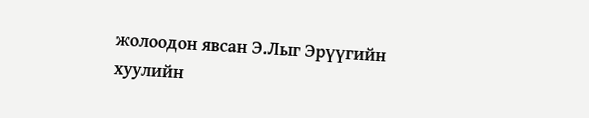жолоодон явсан Э.Лыг Эрүүгийн хуулийн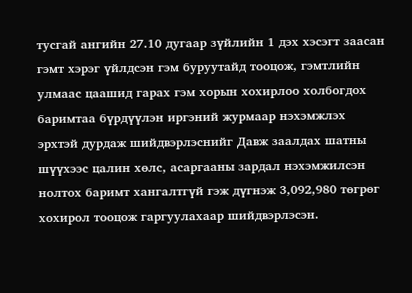тусгай ангийн 27.10 дугаар зүйлийн 1 дэх хэсэгт заасан гэмт хэрэг үйлдсэн гэм буруутайд тооцож, гэмтлийн улмаас цаашид гарах гэм хорын хохирлоо холбогдох баримтаа бүрдүүлэн иргэний журмаар нэхэмжлэх эрхтэй дурдаж шийдвэрлэснийг Давж заалдах шатны шүүхээс цалин хөлс, асаргааны зардал нэхэмжилсэн нолтох баримт хангалтгүй гэж дүгнэж 3,092,980 төгрөг хохирол тооцож гаргуулахаар шийдвэрлэсэн.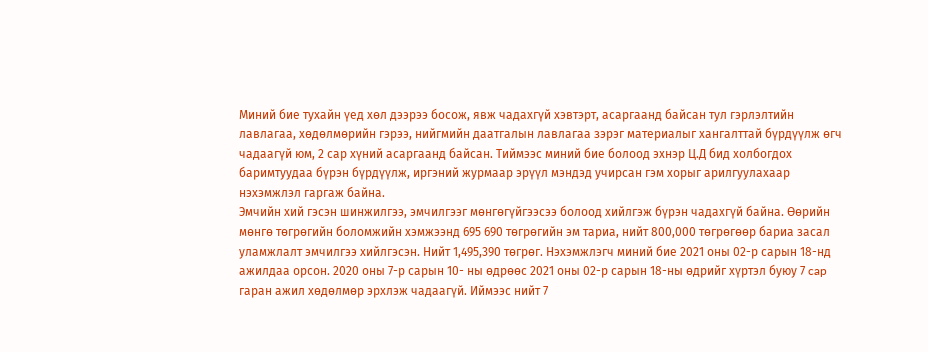Миний бие тухайн үед хөл дээрээ босож, явж чадахгүй хэвтэрт, асаргаанд байсан тул гэрлэлтийн лавлагаа, хөдөлмөрийн гэрээ, нийгмийн даатгалын лавлагаа зэрэг материалыг хангалттай бүрдүүлж өгч чадаагүй юм, 2 сар хүний асаргаанд байсан. Тиймээс миний бие болоод эхнэр Ц.Д бид холбогдох баримтуудаа бүрэн бүрдүүлж, иргэний журмаар эрүүл мэндэд учирсан гэм хорыг арилгуулахаар нэхэмжлэл гаргаж байна.
Эмчийн хий гэсэн шинжилгээ, эмчилгээг мөнгөгүйгээсээ болоод хийлгэж бүрэн чадахгүй байна. Өөрийн мөнгө төгрөгийн боломжийн хэмжээнд 695 690 төгрөгийн эм тариа, нийт 800,000 төгрөгөөр бариа засал уламжлалт эмчилгээ хийлгэсэн. Нийт 1,495,390 төгрөг. Нэхэмжлэгч миний бие 2021 оны 02-р сарын 18-нд ажилдаа орсон. 2020 оны 7-р сарын 10- ны өдрөөс 2021 оны 02-р сарын 18-ны өдрийг хүртэл буюу 7 cap гаран ажил хөдөлмөр эрхлэж чадаагүй. Иймээс нийт 7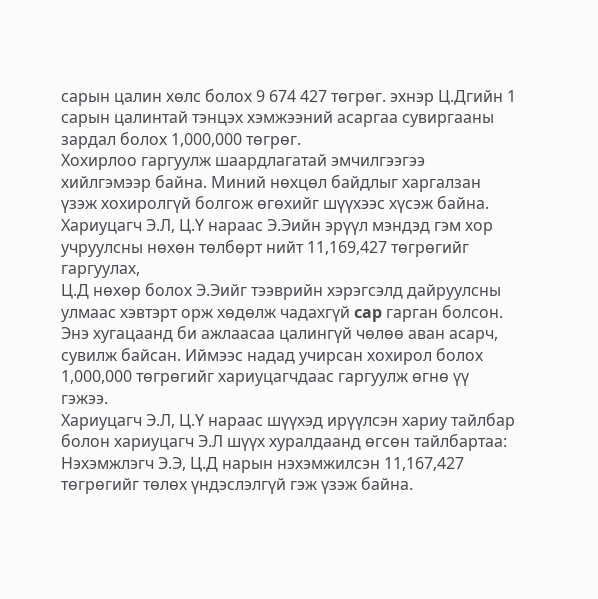сарын цалин хөлс болох 9 674 427 төгрөг. эхнэр Ц.Дгийн 1 сарын цалинтай тэнцэх хэмжээний асаргаа сувиргааны зардал болох 1,000,000 төгрөг.
Хохирлоо гаргуулж шаардлагатай эмчилгээгээ хийлгэмээр байна. Миний нөхцөл байдлыг харгалзан үзэж хохиролгүй болгож өгөхийг шүүхээс хүсэж байна. Хариуцагч Э.Л, Ц.Ү нараас Э.Эийн эрүүл мэндэд гэм хор учруулсны нөхөн төлбөрт нийт 11,169,427 төгрөгийг гаргуулах,
Ц.Д нөхөр болох Э.Эийг тээврийн хэрэгсэлд дайруулсны улмаас хэвтэрт орж хөдөлж чадахгүй cap гарган болсон. Энэ хугацаанд би ажлаасаа цалингүй чөлөө аван асарч, сувилж байсан. Иймээс надад учирсан хохирол болох 1,000,000 төгрөгийг хариуцагчдаас гаргуулж өгнө үү гэжээ.
Хариуцагч Э.Л, Ц.Ү нараас шүүхэд ирүүлсэн хариу тайлбар болон хариуцагч Э.Л шүүх хуралдаанд өгсөн тайлбартаа:
Нэхэмжлэгч Э.Э, Ц.Д нарын нэхэмжилсэн 11,167,427 төгрөгийг төлөх үндэслэлгүй гэж үзэж байна.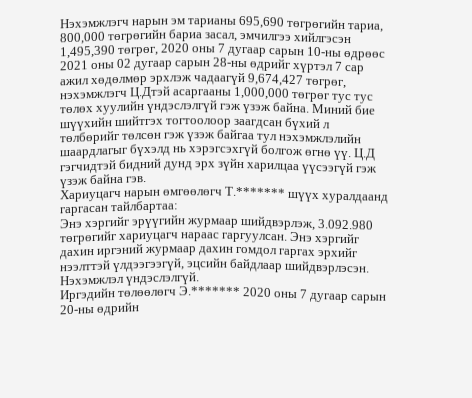Нэхэмжлэгч нарын эм тарианы 695,690 төгрөгийн тариа, 800,000 төгрөгийн бариа засал, эмчилгээ хийлгэсэн 1,495,390 төгрөг, 2020 оны 7 дугаар сарын 10-ны өдрөөс 2021 оны 02 дугаар сарын 28-ны өдрийг хүртэл 7 сар ажил хөдөлмөр эрхлэж чадаагүй 9,674,427 төгрөг, нэхэмжлэгч Ц.Дтэй асаргааны 1,000,000 төгрөг тус тус төлөх хуулийн үндэслэлгүй гэж үзэж байна. Миний бие шүүхийн шийтгэх тогтоолоор заагдсан бүхий л төлбөрийг төлсөн гэж үзэж байгаа тул нэхэмжлэлийн шаардлагыг бүхэлд нь хэрэгсэхгүй болгож өгнө үү. Ц.Д гэгчидтэй бидний дунд эрх зүйн харилцаа үүсээгүй гэж үзэж байна гэв.
Хариуцагч нарын өмгөөлөгч Т.******* шүүх хуралдаанд гаргасан тайлбартаа:
Энэ хэргийг эрүүгийн журмаар шийдвэрлэж, 3.092.980 төгрөгийг хариуцагч нараас гаргуулсан. Энэ хэргийг дахин иргэний журмаар дахин гомдол гаргах эрхийг нээлттэй үлдээгээгүй, эцсийн байдлаар шийдвэрлэсэн. Нэхэмжлэл үндэслэлгүй.
Иргэдийн төлөөлөгч Э.******* 2020 оны 7 дугаар сарын 20-ны өдрийн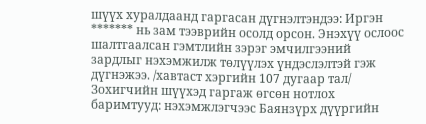шүүх хуралдаанд гаргасан дүгнэлтэндээ: Иргэн ******* нь зам тээврийн осолд орсон. Энэхүү ослоос шалтгаалсан гэмтлийн зэрэг эмчилгээний зардлыг нэхэмжилж төлүүлэх үндэслэлтэй гэж дүгнэжээ. /хавтаст хэргийн 107 дугаар тал/
Зохигчийн шүүхэд гаргаж өгсөн нотлох баримтууд: нэхэмжлэгчээс Баянзүрх дүүргийн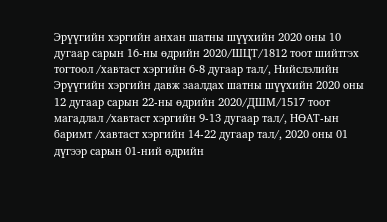Эрүүгийн хэргийн анхан шатны шүүхийн 2020 оны 10 дугаар сарын 16-ны өдрийн 2020/ШЦТ/1812 тоот шийтгэх тогтоол /хавтаст хэргийн 6-8 дугаар тал/, Нийслэлийн Эрүүгийн хэргийн давж заалдах шатны шүүхийн 2020 оны 12 дугаар сарын 22-ны өдрийн 2020/ДШМ/1517 тоот магадлал /хавтаст хэргийн 9-13 дугаар тал/, НӨАТ-ын баримт /хавтаст хэргийн 14-22 дугаар тал/, 2020 оны 01 дүгээр сарын 01-ний өдрийн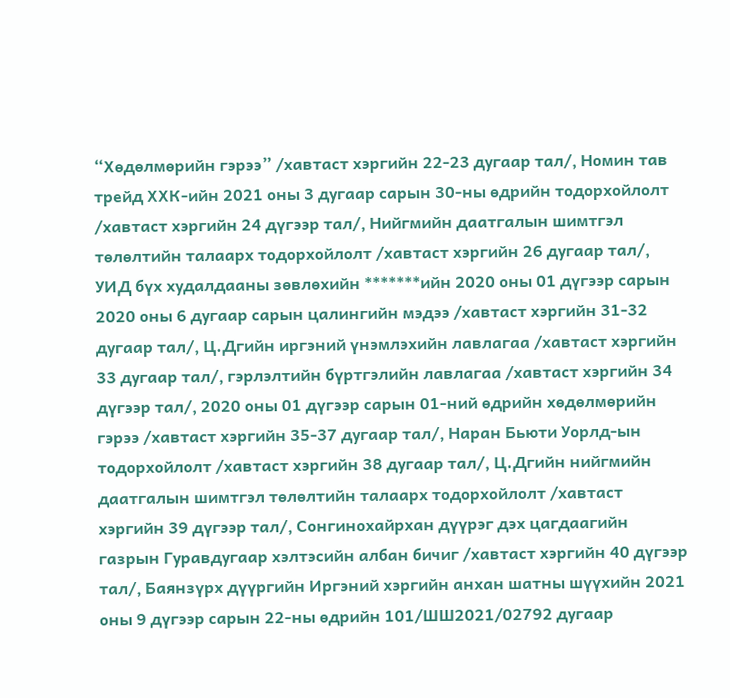“Хөдөлмөрийн гэрээ” /хавтаст хэргийн 22-23 дугаар тал/, Номин тав трейд ХХК-ийн 2021 оны 3 дугаар сарын 30-ны өдрийн тодорхойлолт /хавтаст хэргийн 24 дүгээр тал/, Нийгмийн даатгалын шимтгэл төлөлтийн талаарх тодорхойлолт /хавтаст хэргийн 26 дугаар тал/, УИД бүх худалдааны зөвлөхийн *******ийн 2020 оны 01 дүгээр сарын 2020 оны 6 дугаар сарын цалингийн мэдээ /хавтаст хэргийн 31-32 дугаар тал/, Ц.Дгийн иргэний үнэмлэхийн лавлагаа /хавтаст хэргийн 33 дугаар тал/, гэрлэлтийн бүртгэлийн лавлагаа /хавтаст хэргийн 34 дүгээр тал/, 2020 оны 01 дүгээр сарын 01-ний өдрийн хөдөлмөрийн гэрээ /хавтаст хэргийн 35-37 дугаар тал/, Наран Бьюти Уорлд-ын тодорхойлолт /хавтаст хэргийн 38 дугаар тал/, Ц.Дгийн нийгмийн даатгалын шимтгэл төлөлтийн талаарх тодорхойлолт /хавтаст хэргийн 39 дүгээр тал/, Сонгинохайрхан дүүрэг дэх цагдаагийн газрын Гуравдугаар хэлтэсийн албан бичиг /хавтаст хэргийн 40 дүгээр тал/, Баянзүрх дүүргийн Иргэний хэргийн анхан шатны шүүхийн 2021 оны 9 дүгээр сарын 22-ны өдрийн 101/ШШ2021/02792 дугаар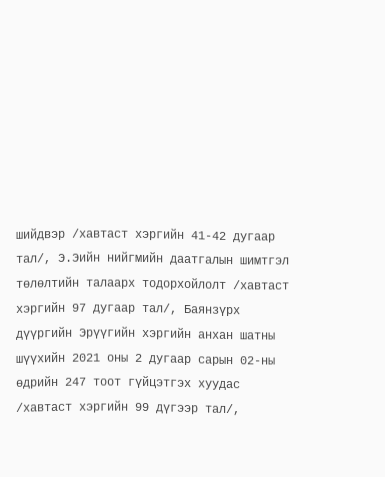шийдвэр /хавтаст хэргийн 41-42 дугаар тал/, Э.Эийн нийгмийн даатгалын шимтгэл төлөлтийн талаарх тодорхойлолт /хавтаст хэргийн 97 дугаар тал/, Баянзүрх дүүргийн Эрүүгийн хэргийн анхан шатны шүүхийн 2021 оны 2 дугаар сарын 02-ны өдрийн 247 тоот гүйцэтгэх хуудас /хавтаст хэргийн 99 дүгээр тал/,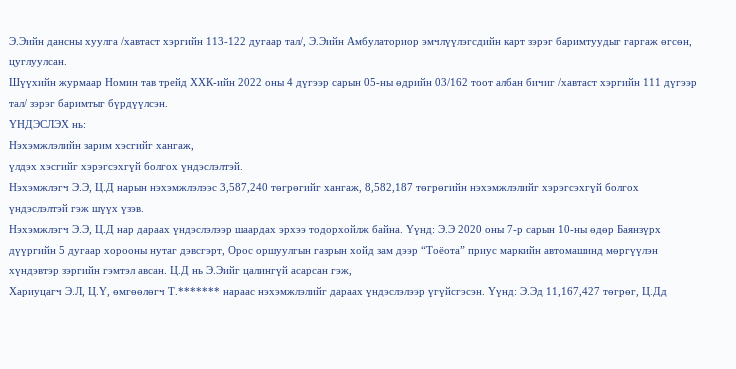Э.Эийн дансны хуулга /хавтаст хэргийн 113-122 дугаар тал/, Э.Эийн Амбулаториор эмчлүүлэгсдийн карт зэрэг баримтуудыг гаргаж өгсөн, цуглуулсан.
Шүүхийн журмаар Номин тав трейд ХХК-ийн 2022 оны 4 дүгээр сарын 05-ны өдрийн 03/162 тоот албан бичиг /хавтаст хэргийн 111 дүгээр тал/ зэрэг баримтыг бүрдүүлсэн.
ҮНДЭСЛЭХ нь:
Нэхэмжлэлийн зарим хэсгийг хангаж,
үлдэх хэсгийг хэрэгсэхгүй болгох үндэслэлтэй.
Нэхэмжлэгч Э.Э, Ц.Д нарын нэхэмжлэлээс 3,587,240 төгрөгийг хангаж, 8,582,187 төгрөгийн нэхэмжлэлийг хэрэгсэхгүй болгох үндэслэлтэй гэж шүүх үзэв.
Нэхэмжлэгч Э.Э, Ц.Д нар дараах үндэслэлээр шаардах эрхээ тодорхойлж байна. Үүнд: Э.Э 2020 оны 7-р сарын 10-ны өдөр Баянзүрх дүүргийн 5 дугаар хорооны нутаг дэвсгэрт, Орос оршуулгын газрын хойд зам дээр “Тоёота” приус маркийн автомашинд мөргүүлэн хүндэвтэр зэргийн гэмтэл авсан. Ц.Д нь Э.Эийг цалингүй асарсан гэж,
Хариуцагч Э.Л, Ц.Ү, өмгөөлөгч Т.******* нараас нэхэмжлэлийг дараах үндэслэлээр үгүйсгэсэн. Үүнд: Э.Эд 11,167,427 төгрөг, Ц.Дд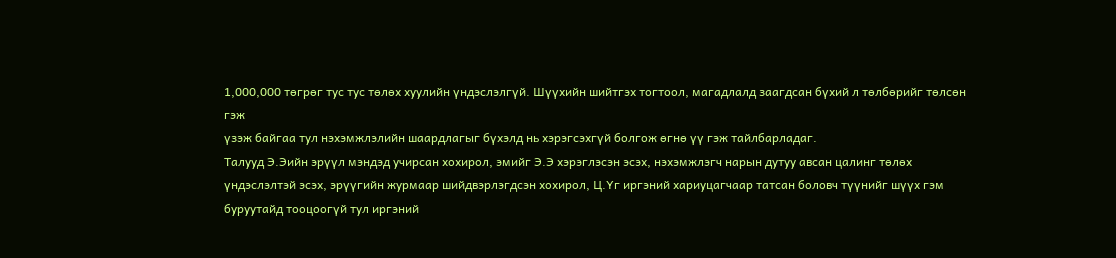1,000,000 төгрөг тус тус төлөх хуулийн үндэслэлгүй. Шүүхийн шийтгэх тогтоол, магадлалд заагдсан бүхий л төлбөрийг төлсөн гэж
үзэж байгаа тул нэхэмжлэлийн шаардлагыг бүхэлд нь хэрэгсэхгүй болгож өгнө үү гэж тайлбарладаг.
Талууд Э.Эийн эрүүл мэндэд учирсан хохирол, эмийг Э.Э хэрэглэсэн эсэх, нэхэмжлэгч нарын дутуу авсан цалинг төлөх үндэслэлтэй эсэх, эрүүгийн журмаар шийдвэрлэгдсэн хохирол, Ц.Үг иргэний хариуцагчаар татсан боловч түүнийг шүүх гэм буруутайд тооцоогүй тул иргэний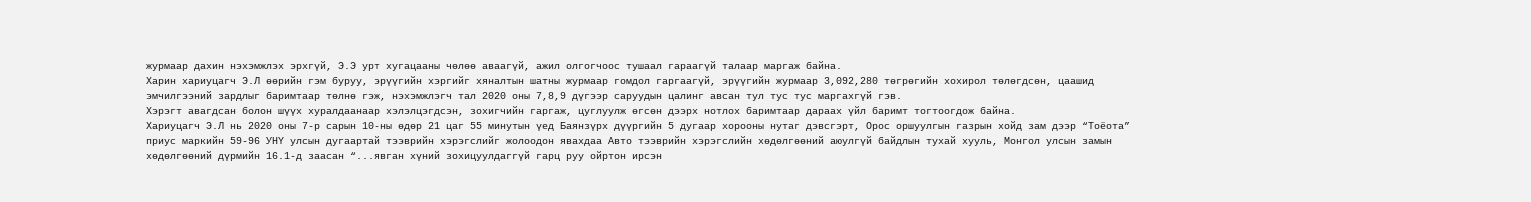журмаар дахин нэхэмжлэх эрхгүй, Э.Э урт хугацааны чөлөө аваагүй, ажил олгогчоос тушаал гараагүй талаар маргаж байна.
Харин хариуцагч Э.Л өөрийн гэм буруу, эрүүгийн хэргийг хяналтын шатны журмаар гомдол гаргаагүй, эрүүгийн журмаар 3,092,280 төгрөгийн хохирол төлөгдсөн, цаашид эмчилгээний зардлыг баримтаар төлнө гэж, нэхэмжлэгч тал 2020 оны 7,8,9 дүгээр саруудын цалинг авсан тул тус тус маргахгүй гэв.
Хэрэгт авагдсан болон шүүх хуралдаанаар хэлэлцэгдсэн, зохигчийн гаргаж, цуглуулж өгсөн дээрх нотлох баримтаар дараах үйл баримт тогтоогдож байна.
Хариуцагч Э.Л нь 2020 оны 7-р сарын 10-ны өдөр 21 цаг 55 минутын үед Баянзүрх дүүргийн 5 дугаар хорооны нутаг дэвсгэрт, Орос оршуулгын газрын хойд зам дээр “Тоёота” приус маркийн 59-96 УНҮ улсын дугаартай тээврийн хэрэгслийг жолоодон явахдаа Авто тээврийн хэрэгслийн хөдөлгөөний аюулгүй байдлын тухай хууль, Монгол улсын замын хөдөлгөөний дүрмийн 16.1-д заасан “...явган хүний зохицуулдаггүй гарц руу ойртон ирсэн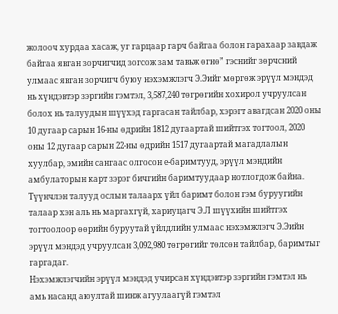жолооч хурдаа хасаж, уг гарцаар гарч байгаа болон гарахаар завдаж байгаа явган зорчигчид зогсож зам тавьж өгнө” гэснийг зөрчсний улмаас явган зорчигч буюу нэхэмжлэгч Э.Эийг мөргөж эрүүл мэндэд нь хүндэвтэр зэргийн гэмтэл, 3,587,240 төгрөгийн хохирол учруулсан болох нь талуудын шүүхэд гаргасан тайлбар, хэрэгт авагдсан 2020 оны 10 дугаар сарын 16-ны өдрийн 1812 дугаартай шийтгэх тогтоол, 2020 оны 12 дугаар сарын 22-ны өдрийн 1517 дугаартай магадлалын хуулбар, эмийн сангаас олгосон е-баримтууд, эрүүл мэндийн амбулаторын карт зэрэг бичгийн баримтуудаар нотлогдож байна.
Түүнчлэн талууд ослын талаарх үйл баримт болон гэм буруугийн талаар хэн аль нь маргахгүй, хариуцагч Э.Л шүүхийн шийтгэх тогтоолоор өөрийн буруутай үйлдлийн улмаас нэхэмжлэгч Э.Эийн эрүүл мэндэд учруулсан 3,092,980 төгрөгийг төлсөн тайлбар, баримтыг гаргадаг.
Нэхэмжлэгчийн эрүүл мэндэд учирсан хүндэвтэр зэргийн гэмтэл нь амь насанд аюултай шинж агуулаагүй гэмтэл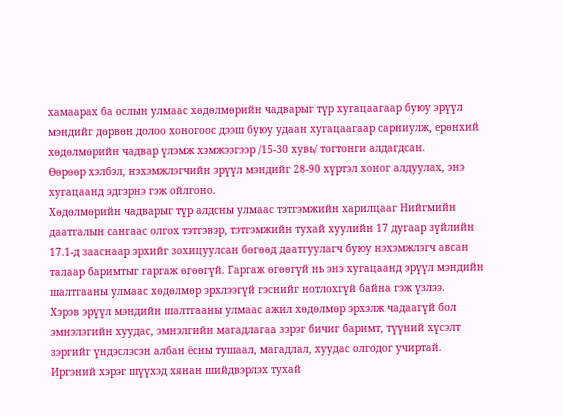хамаарах ба ослын улмаас хөдөлмөрийн чадварыг түр хугацаагаар буюу эрүүл мэндийг дөрвөн долоо хоногоос дээш буюу удаан хугацаагаар сарниулж, ерөнхий хөдөлмөрийн чадвар үлэмж хэмжээгээр /15-30 хувь/ тогтонги алдагдсан.
Өөрөөр хэлбэл, нэхэмжлэгчийн эрүүл мэндийг 28-90 хүртэл хоног алдуулах, энэ хугацаанд эдгэрнэ гэж ойлгоно.
Хөдөлмөрийн чадварыг түр алдсны улмаас тэтгэмжийн харилцааг Нийгмийн даатгалын сангаас олгох тэтгэвэр, тэтгэмжийн тухай хуулийн 17 дугаар зүйлийн 17.1-д зааснаар эрхийг зохицуулсан бөгөөд даатгуулагч буюу нэхэмжлэгч авсан талаар баримтыг гаргаж өгөөгүй. Гаргаж өгөөгүй нь энэ хугацаанд эрүүл мэндийн шалтгааны улмаас хөдөлмөр эрхлээгүй гэснийг нотлохгүй байна гэж үзлээ.
Хэрэв эрүүл мэндийн шалтгааны улмаас ажил хөдөлмөр эрхэлж чадаагүй бол эмнэлэгийн хуудас, эмнэлгийн магадлагаа зэрэг бичиг баримт, түүний хүсэлт зэргийг үндэслэсэн албан ёсны тушаал, магадлал, хуудас олгодог учиртай.
Иргэний хэрэг шүүхэд хянан шийдвэрлэх тухай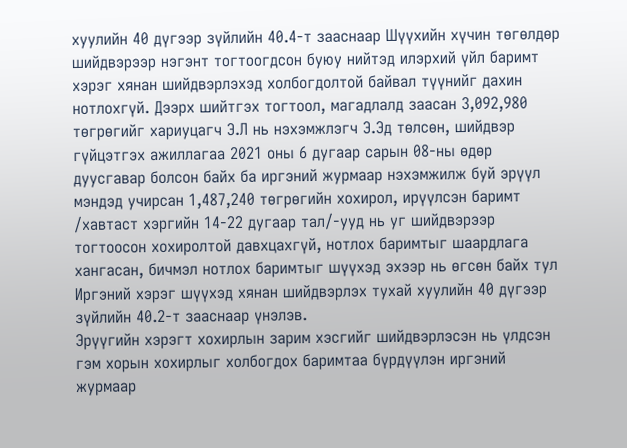хуулийн 40 дүгээр зүйлийн 40.4-т зааснаар Шүүхийн хүчин төгөлдөр шийдвэрээр нэгэнт тогтоогдсон буюу нийтэд илэрхий үйл баримт хэрэг хянан шийдвэрлэхэд холбогдолтой байвал түүнийг дахин нотлохгүй. Дээрх шийтгэх тогтоол, магадлалд заасан 3,092,980 төгрөгийг хариуцагч Э.Л нь нэхэмжлэгч Э.Эд төлсөн, шийдвэр гүйцэтгэх ажиллагаа 2021 оны 6 дугаар сарын 08-ны өдөр дуусгавар болсон байх ба иргэний журмаар нэхэмжилж буй эрүүл мэндэд учирсан 1,487,240 төгрөгийн хохирол, ирүүлсэн баримт /хавтаст хэргийн 14-22 дугаар тал/-ууд нь уг шийдвэрээр тогтоосон хохиролтой давхцахгүй, нотлох баримтыг шаардлага хангасан, бичмэл нотлох баримтыг шүүхэд эхээр нь өгсөн байх тул Иргэний хэрэг шүүхэд хянан шийдвэрлэх тухай хуулийн 40 дүгээр зүйлийн 40.2-т зааснаар үнэлэв.
Эрүүгийн хэрэгт хохирлын зарим хэсгийг шийдвэрлэсэн нь үлдсэн гэм хорын хохирлыг холбогдох баримтаа бүрдүүлэн иргэний журмаар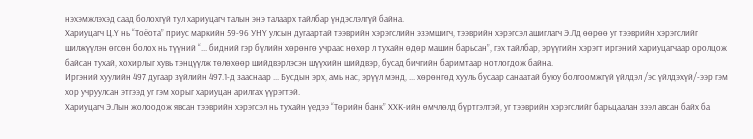нэхэмжлэхэд саад болохгүй тул хариуцагч талын энэ талаарх тайлбар үндэслэлгүй байна.
Хариуцагч Ц.Ү нь “Тоёота” приус маркийн 59-96 УНҮ улсын дугаартай тээврийн хэрэгслийн эзэмшигч, тээврийн хэрэгсэл ашиглагч Э.Лд өөрөө уг тээврийн хэрэгслийг шилжүүлэн өгсөн болох нь түүний “... бидний гэр бүлийн хөрөнгө учраас нөхөр л тухайн өдөр машин барьсан”, гэх тайлбар, эрүүгийн хэрэгт иргэний хариуцагчаар оролцож байсан тухай, хохирлыг хувь тэнцүүлж төлөхөөр шийдвэрлэсэн шүүхийн шийдвэр, бусад бичгийн баримтаар нотлогдож байна.
Иргэний хуулийн 497 дугаар зүйлийн 497.1-д зааснаар ... Бусдын эрх, амь нас, эрүүл мэнд, ... хөрөнгөд хууль бусаар санаатай буюу болгоомжгүй үйлдэл /эс үйлдэхүй/-ээр гэм хор учруулсан этгээд уг гэм хорыг хариуцан арилгах үүрэгтэй.
Хариуцагч Э.Лын жолоодож явсан тээврийн хэрэгсэл нь тухайн үедээ “Төрийн банк” ХХК-ийн өмчлөлд бүртгэлтэй, уг тээврийн хэрэгслийг барьцаалан зээл авсан байх ба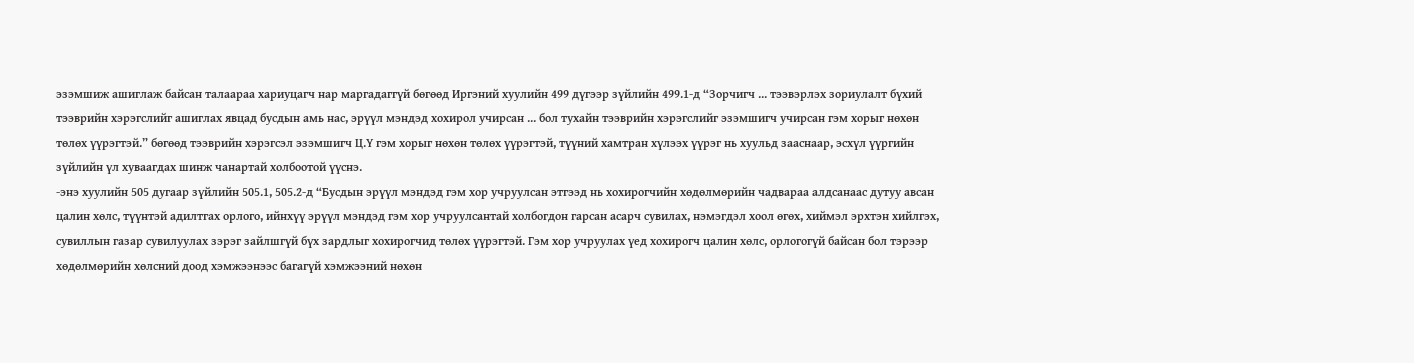эзэмшиж ашиглаж байсан талаараа хариуцагч нар маргадаггүй бөгөөд Иргэний хуулийн 499 дүгээр зүйлийн 499.1-д “Зорчигч ... тээвэрлэх зориулалт бүхий тээврийн хэрэгслийг ашиглах явцад бусдын амь нас, эрүүл мэндэд хохирол учирсан ... бол тухайн тээврийн хэрэгслийг эзэмшигч учирсан гэм хорыг нөхөн төлөх үүрэгтэй.” бөгөөд тээврийн хэрэгсэл эзэмшигч Ц.Ү гэм хорыг нөхөн төлөх үүрэгтэй, түүний хамтран хүлээх үүрэг нь хуульд зааснаар, эсхүл үүргийн зүйлийн үл хуваагдах шинж чанартай холбоотой үүснэ.
-энэ хуулийн 505 дугаар зүйлийн 505.1, 505.2-д “Бусдын эрүүл мэндэд гэм хор учруулсан этгээд нь хохирогчийн хөдөлмөрийн чадвараа алдсанаас дутуу авсан цалин хөлс, түүнтэй адилтгах орлого, ийнхүү эрүүл мэндэд гэм хор учруулсантай холбогдон гарсан асарч сувилах, нэмэгдэл хоол өгөх, хиймэл эрхтэн хийлгэх, сувиллын газар сувилуулах зэрэг зайлшгүй бүх зардлыг хохирогчид төлөх үүрэгтэй. Гэм хор учруулах үед хохирогч цалин хөлс, орлогогүй байсан бол тэрээр хөдөлмөрийн хөлсний доод хэмжээнээс багагүй хэмжээний нөхөн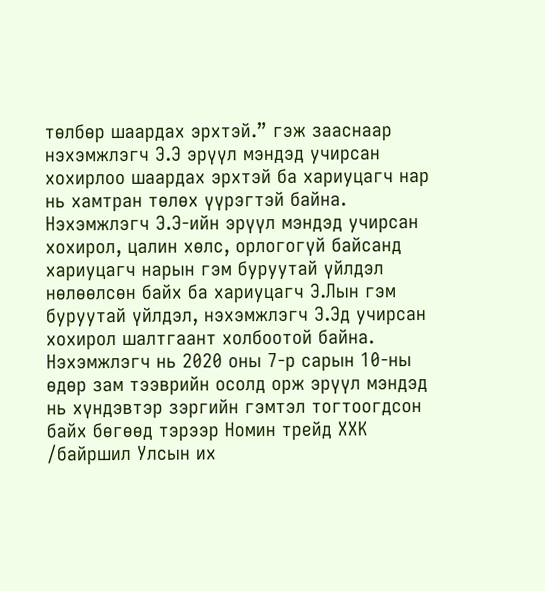төлбөр шаардах эрхтэй.” гэж зааснаар нэхэмжлэгч Э.Э эрүүл мэндэд учирсан хохирлоо шаардах эрхтэй ба хариуцагч нар нь хамтран төлөх үүрэгтэй байна.
Нэхэмжлэгч Э.Э-ийн эрүүл мэндэд учирсан хохирол, цалин хөлс, орлогогүй байсанд хариуцагч нарын гэм буруутай үйлдэл нөлөөлсөн байх ба хариуцагч Э.Лын гэм буруутай үйлдэл, нэхэмжлэгч Э.Эд учирсан хохирол шалтгаант холбоотой байна.
Нэхэмжлэгч нь 2020 оны 7-р сарын 10-ны өдөр зам тээврийн осолд орж эрүүл мэндэд нь хүндэвтэр зэргийн гэмтэл тогтоогдсон байх бөгөөд тэрээр Номин трейд ХХК /байршил Улсын их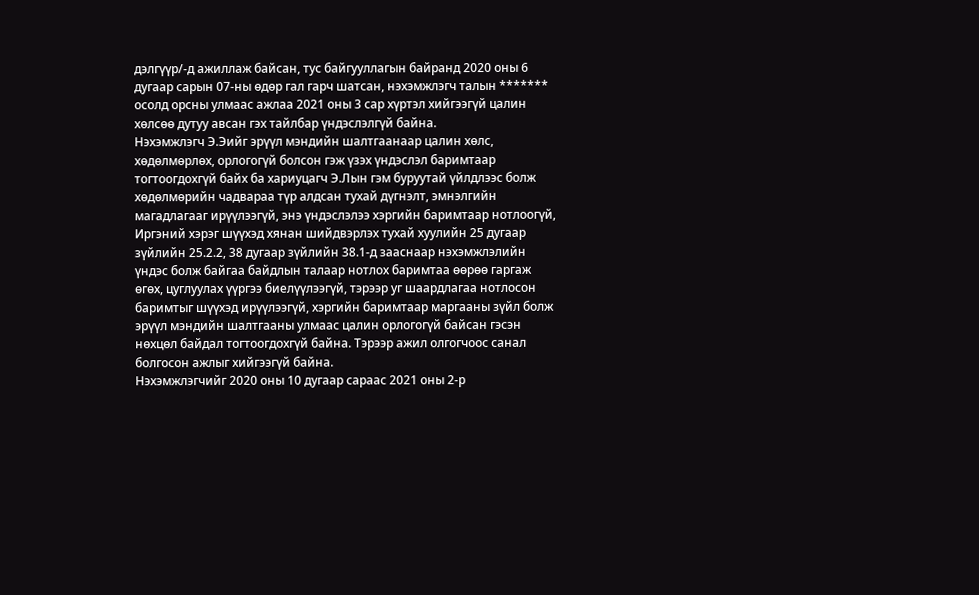дэлгүүр/-д ажиллаж байсан, тус байгууллагын байранд 2020 оны 6 дугаар сарын 07-ны өдөр гал гарч шатсан, нэхэмжлэгч талын ******* осолд орсны улмаас ажлаа 2021 оны 3 сар хүртэл хийгээгүй цалин хөлсөө дутуу авсан гэх тайлбар үндэслэлгүй байна.
Нэхэмжлэгч Э.Эийг эрүүл мэндийн шалтгаанаар цалин хөлс, хөдөлмөрлөх, орлогогүй болсон гэж үзэх үндэслэл баримтаар тогтоогдохгүй байх ба хариуцагч Э.Лын гэм буруутай үйлдлээс болж хөдөлмөрийн чадвараа түр алдсан тухай дүгнэлт, эмнэлгийн магадлагааг ирүүлээгүй, энэ үндэслэлээ хэргийн баримтаар нотлоогүй, Иргэний хэрэг шүүхэд хянан шийдвэрлэх тухай хуулийн 25 дугаар зүйлийн 25.2.2, 38 дугаар зүйлийн 38.1-д зааснаар нэхэмжлэлийн үндэс болж байгаа байдлын талаар нотлох баримтаа өөрөө гаргаж өгөх, цуглуулах үүргээ биелүүлээгүй, тэрээр уг шаардлагаа нотлосон баримтыг шүүхэд ирүүлээгүй, хэргийн баримтаар маргааны зүйл болж эрүүл мэндийн шалтгааны улмаас цалин орлогогүй байсан гэсэн нөхцөл байдал тогтоогдохгүй байна. Тэрээр ажил олгогчоос санал болгосон ажлыг хийгээгүй байна.
Нэхэмжлэгчийг 2020 оны 10 дугаар сараас 2021 оны 2-р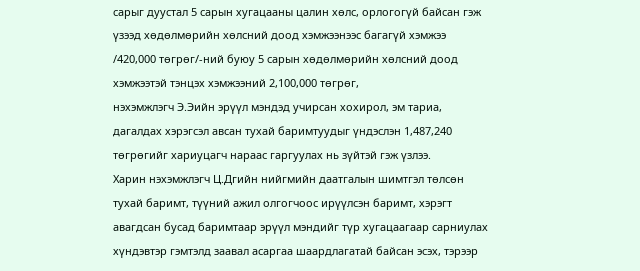сарыг дуустал 5 сарын хугацааны цалин хөлс, орлогогүй байсан гэж үзээд хөдөлмөрийн хөлсний доод хэмжээнээс багагүй хэмжээ /420,000 төгрөг/-ний буюу 5 сарын хөдөлмөрийн хөлсний доод хэмжээтэй тэнцэх хэмжээний 2,100,000 төгрөг,
нэхэмжлэгч Э.Эийн эрүүл мэндэд учирсан хохирол, эм тариа, дагалдах хэрэгсэл авсан тухай баримтуудыг үндэслэн 1,487,240 төгрөгийг хариуцагч нараас гаргуулах нь зүйтэй гэж үзлээ.
Харин нэхэмжлэгч Ц.Дгийн нийгмийн даатгалын шимтгэл төлсөн тухай баримт, түүний ажил олгогчоос ирүүлсэн баримт, хэрэгт авагдсан бусад баримтаар эрүүл мэндийг түр хугацаагаар сарниулах хүндэвтэр гэмтэлд заавал асаргаа шаардлагатай байсан эсэх, тэрээр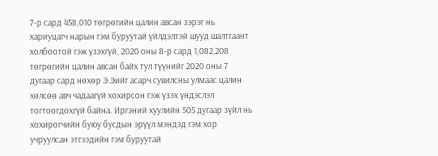7-р сард 458,010 төгрөгийн цалин авсан зэрэг нь хариуцагч нарын гэм буруутай үйлдэлтэй шууд шалтгаант холбоотой гэж үзэхгүй, 2020 оны 8-р сард 1,082,208 төгрөгийн цалин авсан байх тул түүнийг 2020 оны 7 дугаар сард нөхөр Э.Эийг асарч сувилсны улмаас цалин хөлсөө авч чадаагүй хохирсон гэж үзэх үндэслэл тогтоогдохгүй байна. Иргэний хуулийн 505 дугаар зүйл нь хохирогчийн буюу бусдын эрүүл мэндэд гэм хор учруулсан этгээдийн гэм буруутай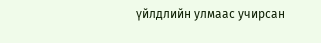үйлдлийн улмаас учирсан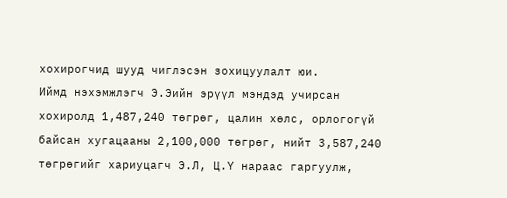хохирогчид шууд чиглэсэн зохицуулалт юи.
Иймд нэхэмжлэгч Э.Эийн эрүүл мэндэд учирсан хохиролд 1,487,240 төгрөг, цалин хөлс, орлогогүй байсан хугацааны 2,100,000 төгрөг, нийт 3,587,240 төгрөгийг хариуцагч Э.Л, Ц.Ү нараас гаргуулж,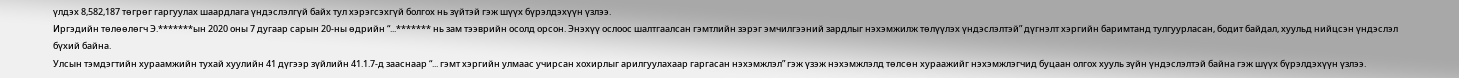үлдэх 8,582,187 төгрөг гаргуулах шаардлага үндэслэлгүй байх тул хэрэгсэхгүй болгох нь зүйтэй гэж шүүх бүрэлдэхүүн үзлээ.
Иргэдийн төлөөлөгч Э.*******ын 2020 оны 7 дугаар сарын 20-ны өдрийн “...******* нь зам тээврийн осолд орсон. Энэхүү ослоос шалтгаалсан гэмтлийн зэрэг эмчилгээний зардлыг нэхэмжилж төлүүлэх үндэслэлтэй” дүгнэлт хэргийн баримтанд тулгуурласан, бодит байдал, хуульд нийцсэн үндэслэл бүхий байна.
Улсын тэмдэгтийн хураамжийн тухай хуулийн 41 дүгээр зүйлийн 41.1.7-д зааснаар “... гэмт хэргийн улмаас учирсан хохирлыг арилгуулахаар гаргасан нэхэмжлэл” гэж үзэж нэхэмжлэлд төлсөн хураажийг нэхэмжлэгчид буцаан олгох хууль зүйн үндэслэлтэй байна гэж шүүх бүрэлдэхүүн үзлээ.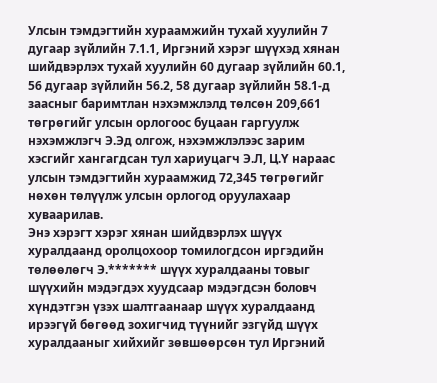Улсын тэмдэгтийн хураамжийн тухай хуулийн 7 дугаар зүйлийн 7.1.1, Иргэний хэрэг шүүхэд хянан шийдвэрлэх тухай хуулийн 60 дугаар зүйлийн 60.1, 56 дугаар зүйлийн 56.2, 58 дугаар зүйлийн 58.1-д заасныг баримтлан нэхэмжлэлд төлсөн 209,661 төгрөгийг улсын орлогоос буцаан гаргуулж нэхэмжлэгч Э.Эд олгож, нэхэмжлэлээс зарим хэсгийг хангагдсан тул хариуцагч Э.Л, Ц.Ү нараас улсын тэмдэгтийн хураамжид 72,345 төгрөгийг нөхөн төлүүлж улсын орлогод оруулахаар хуваарилав.
Энэ хэрэгт хэрэг хянан шийдвэрлэх шүүх хуралдаанд оролцохоор томилогдсон иргэдийн төлөөлөгч Э.******* шүүх хуралдааны товыг шүүхийн мэдэгдэх хуудсаар мэдэгдсэн боловч хүндэтгэн үзэх шалтгаанаар шүүх хуралдаанд ирээгүй бөгөөд зохигчид түүнийг эзгүйд шүүх хуралдааныг хийхийг зөвшөөрсөн тул Иргэний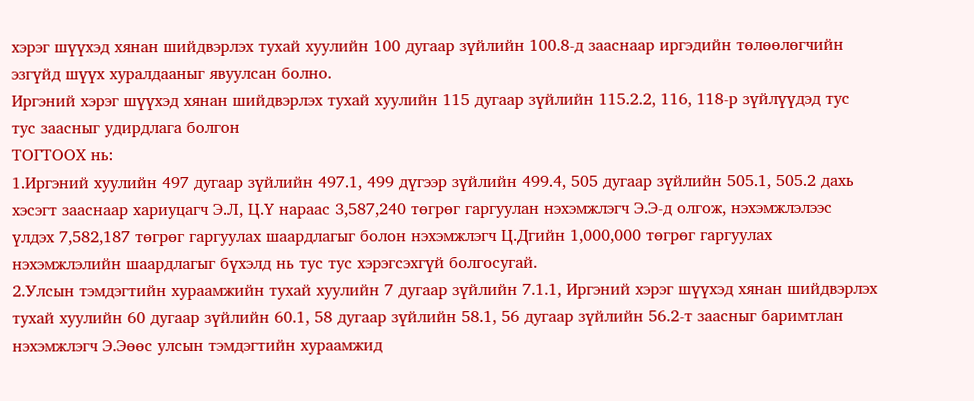хэрэг шүүхэд хянан шийдвэрлэх тухай хуулийн 100 дугаар зүйлийн 100.8-д зааснаар иргэдийн төлөөлөгчийн эзгүйд шүүх хуралдааныг явуулсан болно.
Иргэний хэрэг шүүхэд хянан шийдвэрлэх тухай хуулийн 115 дугаар зүйлийн 115.2.2, 116, 118-р зүйлүүдэд тус тус заасныг удирдлага болгон
ТОГТООХ нь:
1.Иргэний хуулийн 497 дугаар зүйлийн 497.1, 499 дүгээр зүйлийн 499.4, 505 дугаар зүйлийн 505.1, 505.2 дахь хэсэгт зааснаар хариуцагч Э.Л, Ц.Ү нараас 3,587,240 төгрөг гаргуулан нэхэмжлэгч Э.Э-д олгож, нэхэмжлэлээс үлдэх 7,582,187 төгрөг гаргуулах шаардлагыг болон нэхэмжлэгч Ц.Дгийн 1,000,000 төгрөг гаргуулах нэхэмжлэлийн шаардлагыг бүхэлд нь тус тус хэрэгсэхгүй болгосугай.
2.Улсын тэмдэгтийн хураамжийн тухай хуулийн 7 дугаар зүйлийн 7.1.1, Иргэний хэрэг шүүхэд хянан шийдвэрлэх тухай хуулийн 60 дугаар зүйлийн 60.1, 58 дугаар зүйлийн 58.1, 56 дугаар зүйлийн 56.2-т заасныг баримтлан нэхэмжлэгч Э.Эөөс улсын тэмдэгтийн хураамжид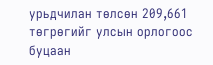урьдчилан төлсөн 209,661 төгрөгийг улсын орлогоос буцаан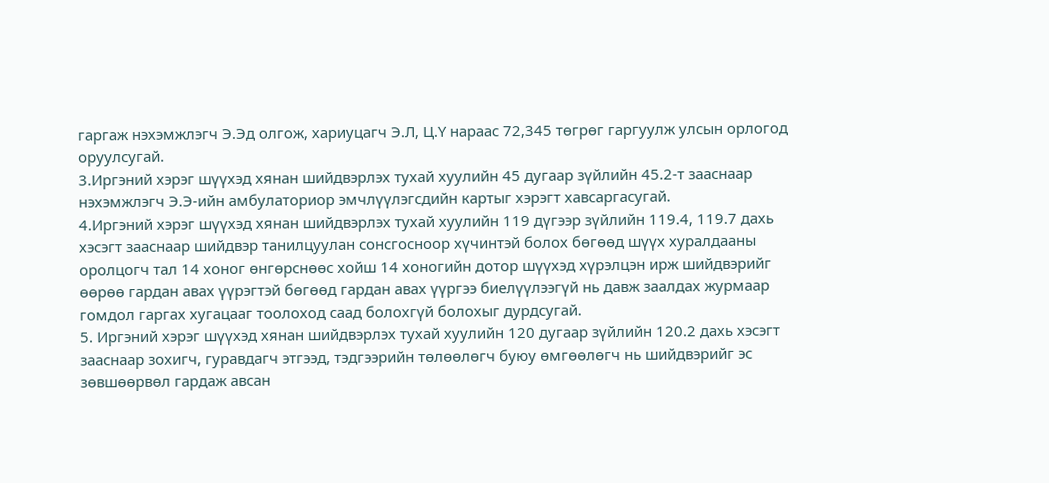гаргаж нэхэмжлэгч Э.Эд олгож, хариуцагч Э.Л, Ц.Ү нараас 72,345 төгрөг гаргуулж улсын орлогод оруулсугай.
3.Иргэний хэрэг шүүхэд хянан шийдвэрлэх тухай хуулийн 45 дугаар зүйлийн 45.2-т зааснаар нэхэмжлэгч Э.Э-ийн амбулаториор эмчлүүлэгсдийн картыг хэрэгт хавсаргасугай.
4.Иргэний хэрэг шүүхэд хянан шийдвэрлэх тухай хуулийн 119 дүгээр зүйлийн 119.4, 119.7 дахь хэсэгт зааснаар шийдвэр танилцуулан сонсгосноор хүчинтэй болох бөгөөд шүүх хуралдааны оролцогч тал 14 хоног өнгөрснөөс хойш 14 хоногийн дотор шүүхэд хүрэлцэн ирж шийдвэрийг өөрөө гардан авах үүрэгтэй бөгөөд гардан авах үүргээ биелүүлээгүй нь давж заалдах журмаар гомдол гаргах хугацааг тоолоход саад болохгүй болохыг дурдсугай.
5. Иргэний хэрэг шүүхэд хянан шийдвэрлэх тухай хуулийн 120 дугаар зүйлийн 120.2 дахь хэсэгт зааснаар зохигч, гуравдагч этгээд, тэдгээрийн төлөөлөгч буюу өмгөөлөгч нь шийдвэрийг эс зөвшөөрвөл гардаж авсан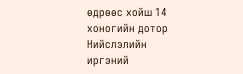өдрөөс хойш 14 хоногийн дотор Нийслэлийн иргэний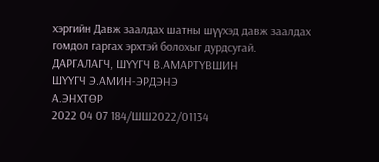хэргийн Давж заалдах шатны шүүхэд давж заалдах гомдол гаргах эрхтэй болохыг дурдсугай.
ДАРГАЛАГЧ, ШҮҮГЧ В.АМАРТҮВШИН
ШҮҮГЧ Э.АМИН-ЭРДЭНЭ
А.ЭНХТӨР
2022 04 07 184/ШШ2022/01134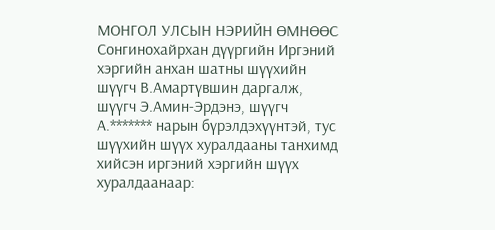МОНГОЛ УЛСЫН НЭРИЙН ӨМНӨӨС
Сонгинохайрхан дүүргийн Иргэний хэргийн анхан шатны шүүхийн шүүгч В.Амартүвшин даргалж, шүүгч Э.Амин-Эрдэнэ, шүүгч А.******* нарын бүрэлдэхүүнтэй, тус шүүхийн шүүх хуралдааны танхимд хийсэн иргэний хэргийн шүүх хуралдаанаар: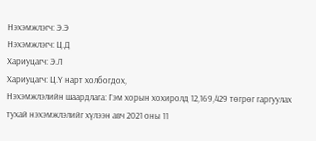Нэхэмжлэгч: Э.Э
Нэхэмжлэгч: Ц.Д
Хариуцагч: Э.Л
Хариуцагч: Ц.Ү нарт холбогдох,
Нэхэмжлэлийн шаардлага: Гэм хорын хохиролд 12,169,429 төгрөг гаргуулах тухай нэхэмжлэлийг хүлээн авч 2021 оны 11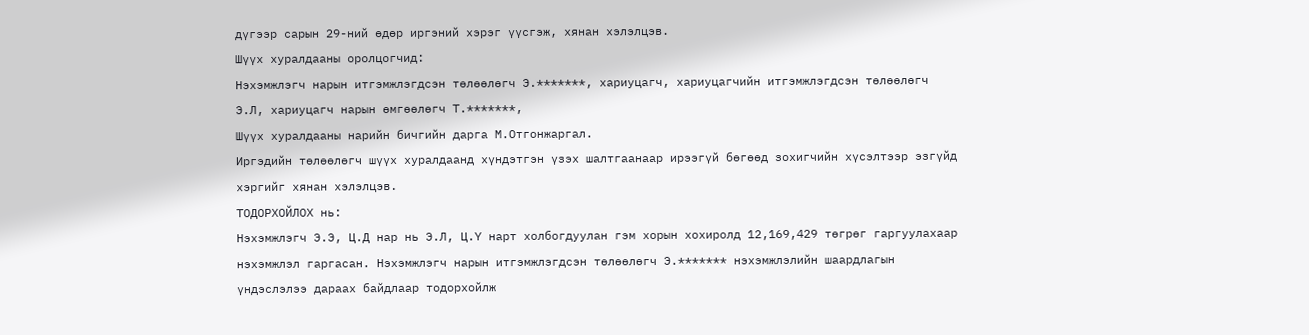дүгээр сарын 29-ний өдөр иргэний хэрэг үүсгэж, хянан хэлэлцэв.
Шүүх хуралдааны оролцогчид:
Нэхэмжлэгч нарын итгэмжлэгдсэн төлөөлөгч Э.*******, хариуцагч, хариуцагчийн итгэмжлэгдсэн төлөөлөгч Э.Л, хариуцагч нарын өмгөөлөгч Т.*******,
Шүүх хуралдааны нарийн бичгийн дарга М.Отгонжаргал.
Иргэдийн төлөөлөгч шүүх хуралдаанд хүндэтгэн үзэх шалтгаанаар ирээгүй бөгөөд зохигчийн хүсэлтээр эзгүйд хэргийг хянан хэлэлцэв.
ТОДОРХОЙЛОХ нь:
Нэхэмжлэгч Э.Э, Ц.Д нар нь Э.Л, Ц.Ү нарт холбогдуулан гэм хорын хохиролд 12,169,429 төгрөг гаргуулахаар нэхэмжлэл гаргасан. Нэхэмжлэгч нарын итгэмжлэгдсэн төлөөлөгч Э.******* нэхэмжлэлийн шаардлагын үндэслэлээ дараах байдлаар тодорхойлж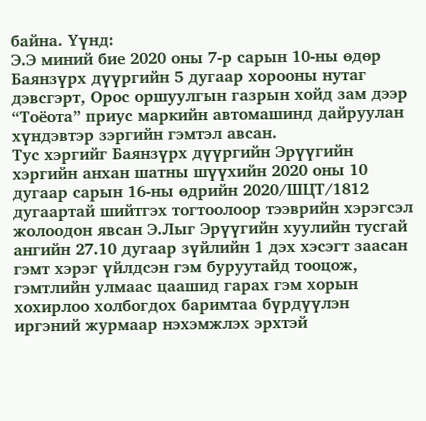байна. Үүнд:
Э.Э миний бие 2020 оны 7-р сарын 10-ны өдөр Баянзүрх дүүргийн 5 дугаар хорооны нутаг дэвсгэрт, Орос оршуулгын газрын хойд зам дээр “Тоёота” приус маркийн автомашинд дайруулан хүндэвтэр зэргийн гэмтэл авсан.
Тус хэргийг Баянзүрх дүүргийн Эрүүгийн хэргийн анхан шатны шүүхийн 2020 оны 10 дугаар сарын 16-ны өдрийн 2020/ШЦТ/1812 дугаартай шийтгэх тогтоолоор тээврийн хэрэгсэл жолоодон явсан Э.Лыг Эрүүгийн хуулийн тусгай ангийн 27.10 дугаар зүйлийн 1 дэх хэсэгт заасан гэмт хэрэг үйлдсэн гэм буруутайд тооцож, гэмтлийн улмаас цаашид гарах гэм хорын хохирлоо холбогдох баримтаа бүрдүүлэн иргэний журмаар нэхэмжлэх эрхтэй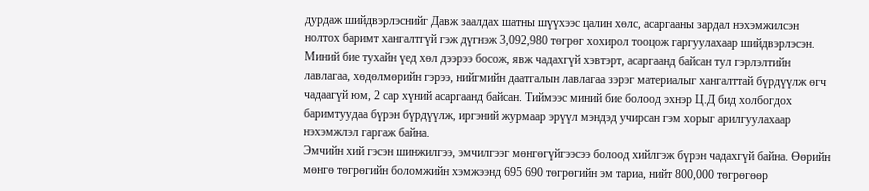дурдаж шийдвэрлэснийг Давж заалдах шатны шүүхээс цалин хөлс, асаргааны зардал нэхэмжилсэн нолтох баримт хангалтгүй гэж дүгнэж 3,092,980 төгрөг хохирол тооцож гаргуулахаар шийдвэрлэсэн.
Миний бие тухайн үед хөл дээрээ босож, явж чадахгүй хэвтэрт, асаргаанд байсан тул гэрлэлтийн лавлагаа, хөдөлмөрийн гэрээ, нийгмийн даатгалын лавлагаа зэрэг материалыг хангалттай бүрдүүлж өгч чадаагүй юм, 2 сар хүний асаргаанд байсан. Тиймээс миний бие болоод эхнэр Ц.Д бид холбогдох баримтуудаа бүрэн бүрдүүлж, иргэний журмаар эрүүл мэндэд учирсан гэм хорыг арилгуулахаар нэхэмжлэл гаргаж байна.
Эмчийн хий гэсэн шинжилгээ, эмчилгээг мөнгөгүйгээсээ болоод хийлгэж бүрэн чадахгүй байна. Өөрийн мөнгө төгрөгийн боломжийн хэмжээнд 695 690 төгрөгийн эм тариа, нийт 800,000 төгрөгөөр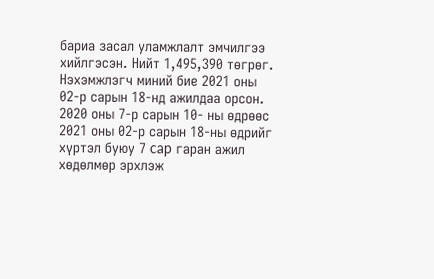бариа засал уламжлалт эмчилгээ хийлгэсэн. Нийт 1,495,390 төгрөг. Нэхэмжлэгч миний бие 2021 оны 02-р сарын 18-нд ажилдаа орсон. 2020 оны 7-р сарын 10- ны өдрөөс 2021 оны 02-р сарын 18-ны өдрийг хүртэл буюу 7 cap гаран ажил хөдөлмөр эрхлэж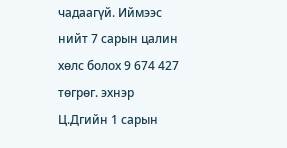чадаагүй. Иймээс нийт 7 сарын цалин хөлс болох 9 674 427 төгрөг. эхнэр Ц.Дгийн 1 сарын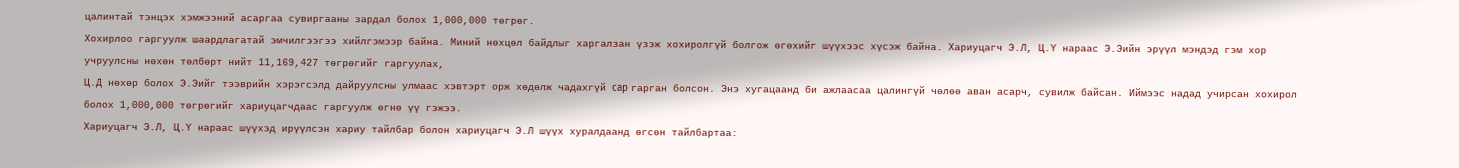цалинтай тэнцэх хэмжээний асаргаа сувиргааны зардал болох 1,000,000 төгрөг.
Хохирлоо гаргуулж шаардлагатай эмчилгээгээ хийлгэмээр байна. Миний нөхцөл байдлыг харгалзан үзэж хохиролгүй болгож өгөхийг шүүхээс хүсэж байна. Хариуцагч Э.Л, Ц.Ү нараас Э.Эийн эрүүл мэндэд гэм хор учруулсны нөхөн төлбөрт нийт 11,169,427 төгрөгийг гаргуулах,
Ц.Д нөхөр болох Э.Эийг тээврийн хэрэгсэлд дайруулсны улмаас хэвтэрт орж хөдөлж чадахгүй cap гарган болсон. Энэ хугацаанд би ажлаасаа цалингүй чөлөө аван асарч, сувилж байсан. Иймээс надад учирсан хохирол болох 1,000,000 төгрөгийг хариуцагчдаас гаргуулж өгнө үү гэжээ.
Хариуцагч Э.Л, Ц.Ү нараас шүүхэд ирүүлсэн хариу тайлбар болон хариуцагч Э.Л шүүх хуралдаанд өгсөн тайлбартаа: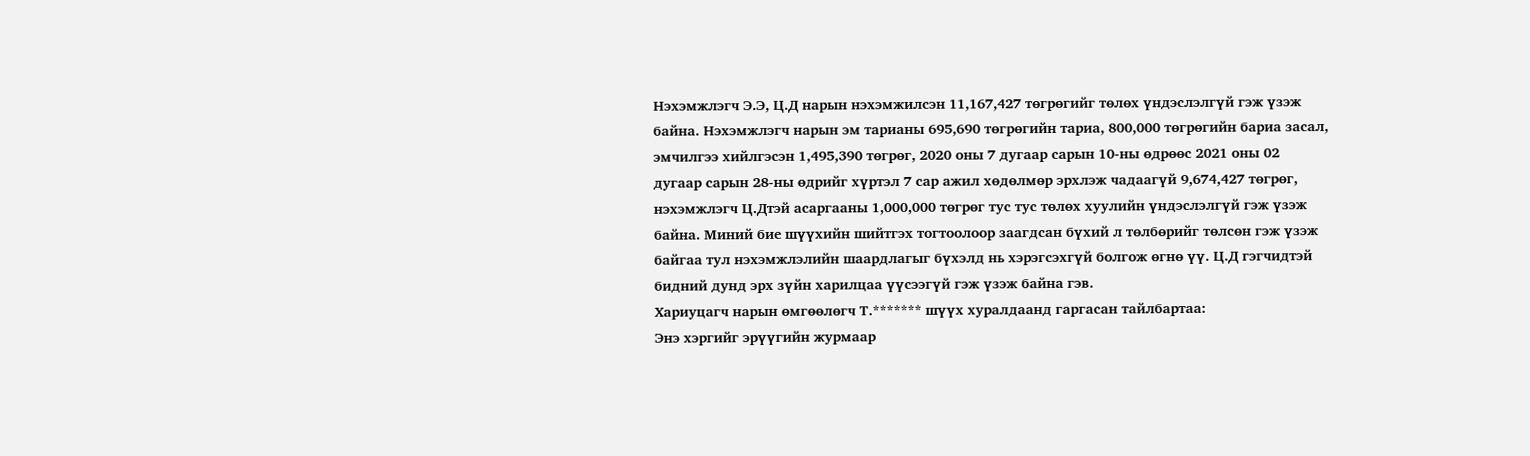Нэхэмжлэгч Э.Э, Ц.Д нарын нэхэмжилсэн 11,167,427 төгрөгийг төлөх үндэслэлгүй гэж үзэж байна. Нэхэмжлэгч нарын эм тарианы 695,690 төгрөгийн тариа, 800,000 төгрөгийн бариа засал, эмчилгээ хийлгэсэн 1,495,390 төгрөг, 2020 оны 7 дугаар сарын 10-ны өдрөөс 2021 оны 02 дугаар сарын 28-ны өдрийг хүртэл 7 сар ажил хөдөлмөр эрхлэж чадаагүй 9,674,427 төгрөг, нэхэмжлэгч Ц.Дтэй асаргааны 1,000,000 төгрөг тус тус төлөх хуулийн үндэслэлгүй гэж үзэж байна. Миний бие шүүхийн шийтгэх тогтоолоор заагдсан бүхий л төлбөрийг төлсөн гэж үзэж байгаа тул нэхэмжлэлийн шаардлагыг бүхэлд нь хэрэгсэхгүй болгож өгнө үү. Ц.Д гэгчидтэй бидний дунд эрх зүйн харилцаа үүсээгүй гэж үзэж байна гэв.
Хариуцагч нарын өмгөөлөгч Т.******* шүүх хуралдаанд гаргасан тайлбартаа:
Энэ хэргийг эрүүгийн журмаар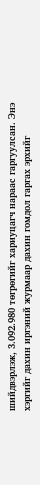шийдвэрлэж, 3.092.980 төгрөгийг хариуцагч нараас гаргуулсан. Энэ хэргийг дахин иргэний журмаар дахин гомдол гаргах эрхийг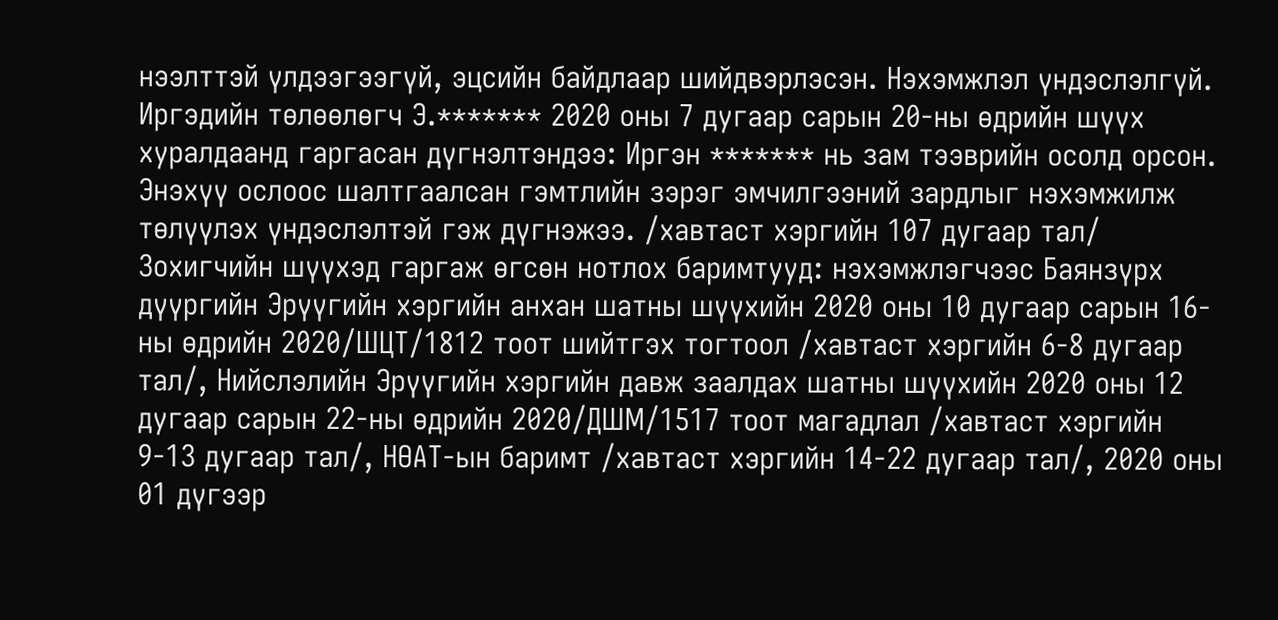нээлттэй үлдээгээгүй, эцсийн байдлаар шийдвэрлэсэн. Нэхэмжлэл үндэслэлгүй.
Иргэдийн төлөөлөгч Э.******* 2020 оны 7 дугаар сарын 20-ны өдрийн шүүх хуралдаанд гаргасан дүгнэлтэндээ: Иргэн ******* нь зам тээврийн осолд орсон. Энэхүү ослоос шалтгаалсан гэмтлийн зэрэг эмчилгээний зардлыг нэхэмжилж төлүүлэх үндэслэлтэй гэж дүгнэжээ. /хавтаст хэргийн 107 дугаар тал/
Зохигчийн шүүхэд гаргаж өгсөн нотлох баримтууд: нэхэмжлэгчээс Баянзүрх дүүргийн Эрүүгийн хэргийн анхан шатны шүүхийн 2020 оны 10 дугаар сарын 16-ны өдрийн 2020/ШЦТ/1812 тоот шийтгэх тогтоол /хавтаст хэргийн 6-8 дугаар тал/, Нийслэлийн Эрүүгийн хэргийн давж заалдах шатны шүүхийн 2020 оны 12 дугаар сарын 22-ны өдрийн 2020/ДШМ/1517 тоот магадлал /хавтаст хэргийн 9-13 дугаар тал/, НӨАТ-ын баримт /хавтаст хэргийн 14-22 дугаар тал/, 2020 оны 01 дүгээр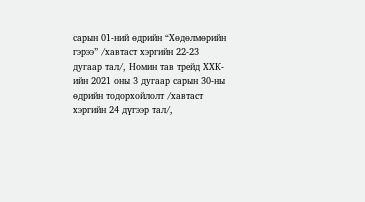сарын 01-ний өдрийн “Хөдөлмөрийн гэрээ” /хавтаст хэргийн 22-23 дугаар тал/, Номин тав трейд ХХК-ийн 2021 оны 3 дугаар сарын 30-ны өдрийн тодорхойлолт /хавтаст хэргийн 24 дүгээр тал/,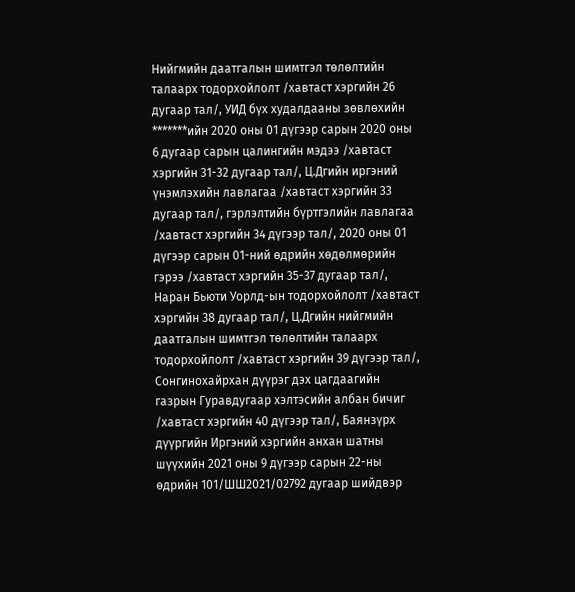Нийгмийн даатгалын шимтгэл төлөлтийн талаарх тодорхойлолт /хавтаст хэргийн 26 дугаар тал/, УИД бүх худалдааны зөвлөхийн *******ийн 2020 оны 01 дүгээр сарын 2020 оны 6 дугаар сарын цалингийн мэдээ /хавтаст хэргийн 31-32 дугаар тал/, Ц.Дгийн иргэний үнэмлэхийн лавлагаа /хавтаст хэргийн 33 дугаар тал/, гэрлэлтийн бүртгэлийн лавлагаа /хавтаст хэргийн 34 дүгээр тал/, 2020 оны 01 дүгээр сарын 01-ний өдрийн хөдөлмөрийн гэрээ /хавтаст хэргийн 35-37 дугаар тал/, Наран Бьюти Уорлд-ын тодорхойлолт /хавтаст хэргийн 38 дугаар тал/, Ц.Дгийн нийгмийн даатгалын шимтгэл төлөлтийн талаарх тодорхойлолт /хавтаст хэргийн 39 дүгээр тал/, Сонгинохайрхан дүүрэг дэх цагдаагийн газрын Гуравдугаар хэлтэсийн албан бичиг /хавтаст хэргийн 40 дүгээр тал/, Баянзүрх дүүргийн Иргэний хэргийн анхан шатны шүүхийн 2021 оны 9 дүгээр сарын 22-ны өдрийн 101/ШШ2021/02792 дугаар шийдвэр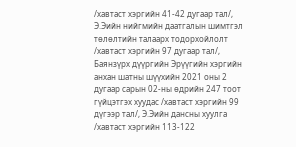/хавтаст хэргийн 41-42 дугаар тал/, Э.Эийн нийгмийн даатгалын шимтгэл төлөлтийн талаарх тодорхойлолт /хавтаст хэргийн 97 дугаар тал/, Баянзүрх дүүргийн Эрүүгийн хэргийн анхан шатны шүүхийн 2021 оны 2 дугаар сарын 02-ны өдрийн 247 тоот гүйцэтгэх хуудас /хавтаст хэргийн 99 дүгээр тал/, Э.Эийн дансны хуулга /хавтаст хэргийн 113-122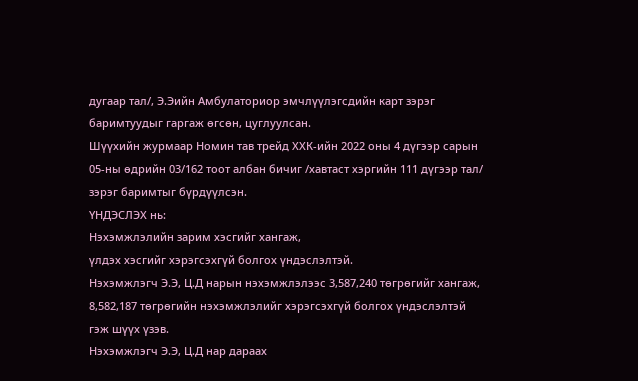дугаар тал/, Э.Эийн Амбулаториор эмчлүүлэгсдийн карт зэрэг баримтуудыг гаргаж өгсөн, цуглуулсан.
Шүүхийн журмаар Номин тав трейд ХХК-ийн 2022 оны 4 дүгээр сарын 05-ны өдрийн 03/162 тоот албан бичиг /хавтаст хэргийн 111 дүгээр тал/ зэрэг баримтыг бүрдүүлсэн.
ҮНДЭСЛЭХ нь:
Нэхэмжлэлийн зарим хэсгийг хангаж,
үлдэх хэсгийг хэрэгсэхгүй болгох үндэслэлтэй.
Нэхэмжлэгч Э.Э, Ц.Д нарын нэхэмжлэлээс 3,587,240 төгрөгийг хангаж, 8,582,187 төгрөгийн нэхэмжлэлийг хэрэгсэхгүй болгох үндэслэлтэй гэж шүүх үзэв.
Нэхэмжлэгч Э.Э, Ц.Д нар дараах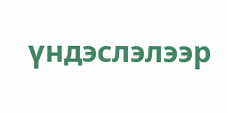үндэслэлээр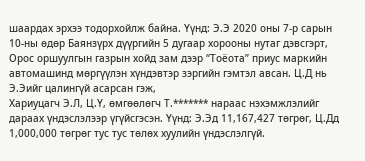шаардах эрхээ тодорхойлж байна. Үүнд: Э.Э 2020 оны 7-р сарын 10-ны өдөр Баянзүрх дүүргийн 5 дугаар хорооны нутаг дэвсгэрт, Орос оршуулгын газрын хойд зам дээр “Тоёота” приус маркийн автомашинд мөргүүлэн хүндэвтэр зэргийн гэмтэл авсан. Ц.Д нь Э.Эийг цалингүй асарсан гэж,
Хариуцагч Э.Л, Ц.Ү, өмгөөлөгч Т.******* нараас нэхэмжлэлийг дараах үндэслэлээр үгүйсгэсэн. Үүнд: Э.Эд 11,167,427 төгрөг, Ц.Дд 1,000,000 төгрөг тус тус төлөх хуулийн үндэслэлгүй.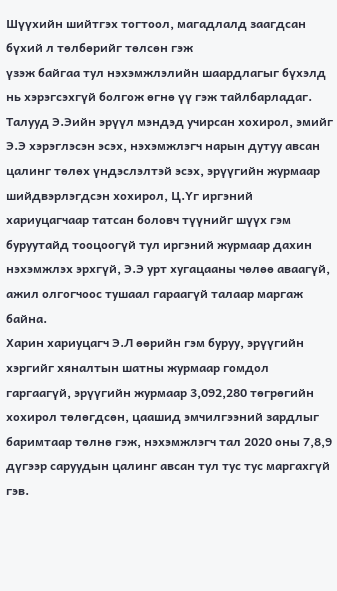Шүүхийн шийтгэх тогтоол, магадлалд заагдсан бүхий л төлбөрийг төлсөн гэж
үзэж байгаа тул нэхэмжлэлийн шаардлагыг бүхэлд нь хэрэгсэхгүй болгож өгнө үү гэж тайлбарладаг.
Талууд Э.Эийн эрүүл мэндэд учирсан хохирол, эмийг Э.Э хэрэглэсэн эсэх, нэхэмжлэгч нарын дутуу авсан цалинг төлөх үндэслэлтэй эсэх, эрүүгийн журмаар шийдвэрлэгдсэн хохирол, Ц.Үг иргэний хариуцагчаар татсан боловч түүнийг шүүх гэм буруутайд тооцоогүй тул иргэний журмаар дахин нэхэмжлэх эрхгүй, Э.Э урт хугацааны чөлөө аваагүй, ажил олгогчоос тушаал гараагүй талаар маргаж байна.
Харин хариуцагч Э.Л өөрийн гэм буруу, эрүүгийн хэргийг хяналтын шатны журмаар гомдол гаргаагүй, эрүүгийн журмаар 3,092,280 төгрөгийн хохирол төлөгдсөн, цаашид эмчилгээний зардлыг баримтаар төлнө гэж, нэхэмжлэгч тал 2020 оны 7,8,9 дүгээр саруудын цалинг авсан тул тус тус маргахгүй гэв.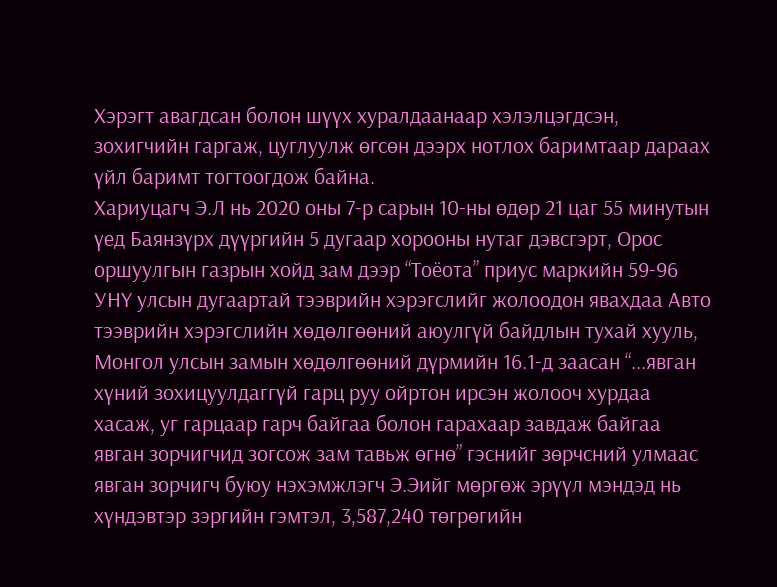Хэрэгт авагдсан болон шүүх хуралдаанаар хэлэлцэгдсэн, зохигчийн гаргаж, цуглуулж өгсөн дээрх нотлох баримтаар дараах үйл баримт тогтоогдож байна.
Хариуцагч Э.Л нь 2020 оны 7-р сарын 10-ны өдөр 21 цаг 55 минутын үед Баянзүрх дүүргийн 5 дугаар хорооны нутаг дэвсгэрт, Орос оршуулгын газрын хойд зам дээр “Тоёота” приус маркийн 59-96 УНҮ улсын дугаартай тээврийн хэрэгслийг жолоодон явахдаа Авто тээврийн хэрэгслийн хөдөлгөөний аюулгүй байдлын тухай хууль, Монгол улсын замын хөдөлгөөний дүрмийн 16.1-д заасан “...явган хүний зохицуулдаггүй гарц руу ойртон ирсэн жолооч хурдаа хасаж, уг гарцаар гарч байгаа болон гарахаар завдаж байгаа явган зорчигчид зогсож зам тавьж өгнө” гэснийг зөрчсний улмаас явган зорчигч буюу нэхэмжлэгч Э.Эийг мөргөж эрүүл мэндэд нь хүндэвтэр зэргийн гэмтэл, 3,587,240 төгрөгийн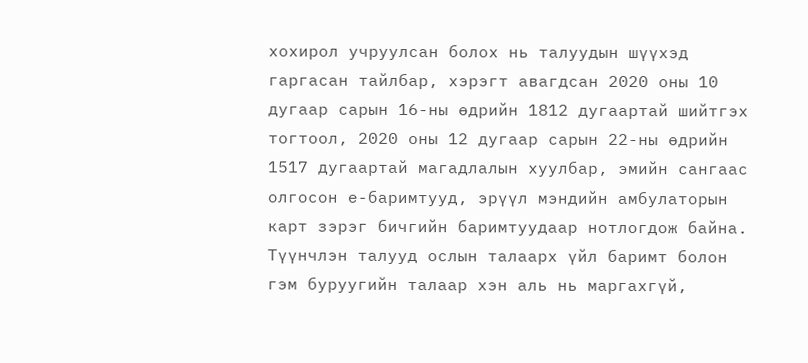хохирол учруулсан болох нь талуудын шүүхэд гаргасан тайлбар, хэрэгт авагдсан 2020 оны 10 дугаар сарын 16-ны өдрийн 1812 дугаартай шийтгэх тогтоол, 2020 оны 12 дугаар сарын 22-ны өдрийн 1517 дугаартай магадлалын хуулбар, эмийн сангаас олгосон е-баримтууд, эрүүл мэндийн амбулаторын карт зэрэг бичгийн баримтуудаар нотлогдож байна.
Түүнчлэн талууд ослын талаарх үйл баримт болон гэм буруугийн талаар хэн аль нь маргахгүй,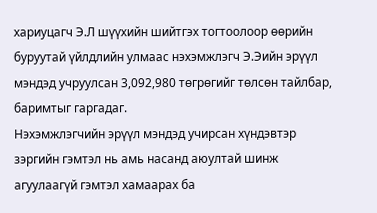хариуцагч Э.Л шүүхийн шийтгэх тогтоолоор өөрийн буруутай үйлдлийн улмаас нэхэмжлэгч Э.Эийн эрүүл мэндэд учруулсан 3,092,980 төгрөгийг төлсөн тайлбар, баримтыг гаргадаг.
Нэхэмжлэгчийн эрүүл мэндэд учирсан хүндэвтэр зэргийн гэмтэл нь амь насанд аюултай шинж агуулаагүй гэмтэл хамаарах ба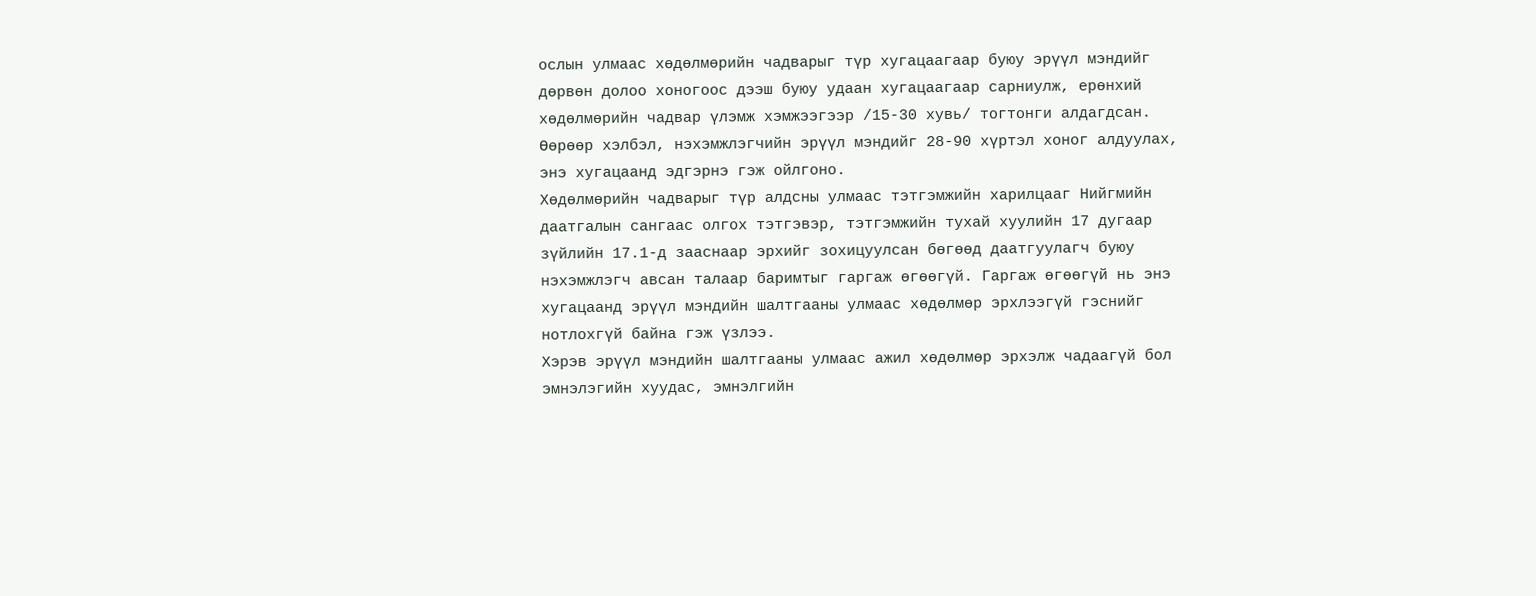ослын улмаас хөдөлмөрийн чадварыг түр хугацаагаар буюу эрүүл мэндийг дөрвөн долоо хоногоос дээш буюу удаан хугацаагаар сарниулж, ерөнхий хөдөлмөрийн чадвар үлэмж хэмжээгээр /15-30 хувь/ тогтонги алдагдсан.
Өөрөөр хэлбэл, нэхэмжлэгчийн эрүүл мэндийг 28-90 хүртэл хоног алдуулах, энэ хугацаанд эдгэрнэ гэж ойлгоно.
Хөдөлмөрийн чадварыг түр алдсны улмаас тэтгэмжийн харилцааг Нийгмийн даатгалын сангаас олгох тэтгэвэр, тэтгэмжийн тухай хуулийн 17 дугаар зүйлийн 17.1-д зааснаар эрхийг зохицуулсан бөгөөд даатгуулагч буюу нэхэмжлэгч авсан талаар баримтыг гаргаж өгөөгүй. Гаргаж өгөөгүй нь энэ хугацаанд эрүүл мэндийн шалтгааны улмаас хөдөлмөр эрхлээгүй гэснийг нотлохгүй байна гэж үзлээ.
Хэрэв эрүүл мэндийн шалтгааны улмаас ажил хөдөлмөр эрхэлж чадаагүй бол эмнэлэгийн хуудас, эмнэлгийн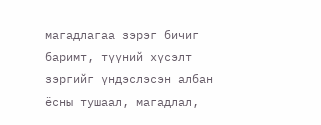магадлагаа зэрэг бичиг баримт, түүний хүсэлт зэргийг үндэслэсэн албан ёсны тушаал, магадлал,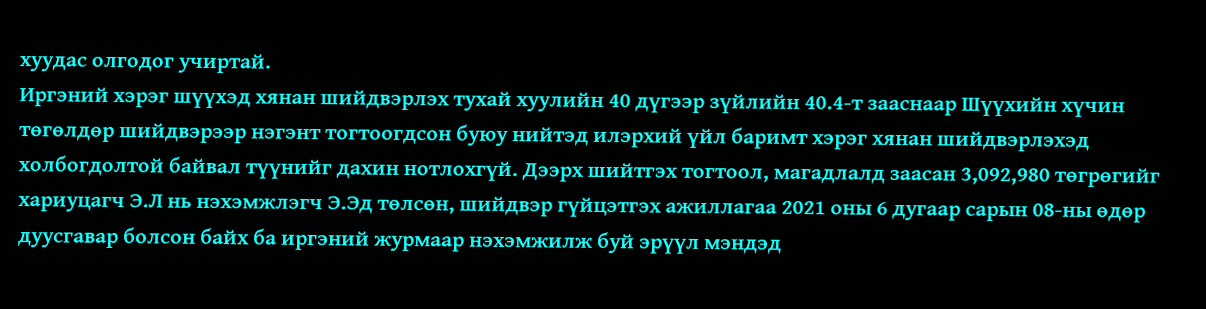хуудас олгодог учиртай.
Иргэний хэрэг шүүхэд хянан шийдвэрлэх тухай хуулийн 40 дүгээр зүйлийн 40.4-т зааснаар Шүүхийн хүчин төгөлдөр шийдвэрээр нэгэнт тогтоогдсон буюу нийтэд илэрхий үйл баримт хэрэг хянан шийдвэрлэхэд холбогдолтой байвал түүнийг дахин нотлохгүй. Дээрх шийтгэх тогтоол, магадлалд заасан 3,092,980 төгрөгийг хариуцагч Э.Л нь нэхэмжлэгч Э.Эд төлсөн, шийдвэр гүйцэтгэх ажиллагаа 2021 оны 6 дугаар сарын 08-ны өдөр дуусгавар болсон байх ба иргэний журмаар нэхэмжилж буй эрүүл мэндэд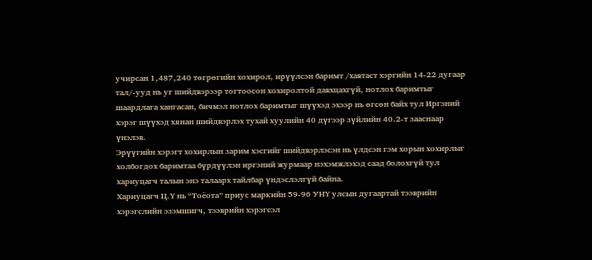учирсан 1,487,240 төгрөгийн хохирол, ирүүлсэн баримт /хавтаст хэргийн 14-22 дугаар тал/-ууд нь уг шийдвэрээр тогтоосон хохиролтой давхцахгүй, нотлох баримтыг шаардлага хангасан, бичмэл нотлох баримтыг шүүхэд эхээр нь өгсөн байх тул Иргэний хэрэг шүүхэд хянан шийдвэрлэх тухай хуулийн 40 дүгээр зүйлийн 40.2-т зааснаар үнэлэв.
Эрүүгийн хэрэгт хохирлын зарим хэсгийг шийдвэрлэсэн нь үлдсэн гэм хорын хохирлыг холбогдох баримтаа бүрдүүлэн иргэний журмаар нэхэмжлэхэд саад болохгүй тул хариуцагч талын энэ талаарх тайлбар үндэслэлгүй байна.
Хариуцагч Ц.Ү нь “Тоёота” приус маркийн 59-96 УНҮ улсын дугаартай тээврийн хэрэгслийн эзэмшигч, тээврийн хэрэгсэл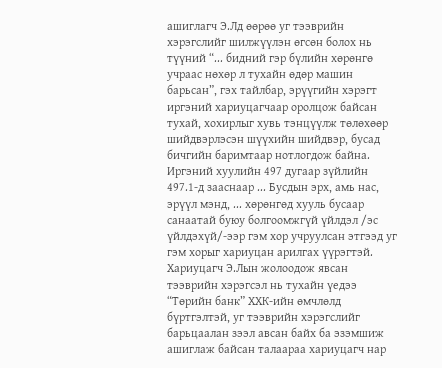ашиглагч Э.Лд өөрөө уг тээврийн хэрэгслийг шилжүүлэн өгсөн болох нь түүний “... бидний гэр бүлийн хөрөнгө учраас нөхөр л тухайн өдөр машин барьсан”, гэх тайлбар, эрүүгийн хэрэгт иргэний хариуцагчаар оролцож байсан тухай, хохирлыг хувь тэнцүүлж төлөхөөр шийдвэрлэсэн шүүхийн шийдвэр, бусад бичгийн баримтаар нотлогдож байна.
Иргэний хуулийн 497 дугаар зүйлийн 497.1-д зааснаар ... Бусдын эрх, амь нас, эрүүл мэнд, ... хөрөнгөд хууль бусаар санаатай буюу болгоомжгүй үйлдэл /эс үйлдэхүй/-ээр гэм хор учруулсан этгээд уг гэм хорыг хариуцан арилгах үүрэгтэй.
Хариуцагч Э.Лын жолоодож явсан тээврийн хэрэгсэл нь тухайн үедээ “Төрийн банк” ХХК-ийн өмчлөлд бүртгэлтэй, уг тээврийн хэрэгслийг барьцаалан зээл авсан байх ба эзэмшиж ашиглаж байсан талаараа хариуцагч нар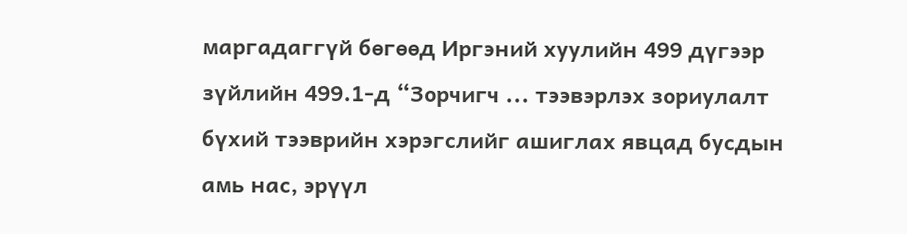маргадаггүй бөгөөд Иргэний хуулийн 499 дүгээр зүйлийн 499.1-д “Зорчигч ... тээвэрлэх зориулалт бүхий тээврийн хэрэгслийг ашиглах явцад бусдын амь нас, эрүүл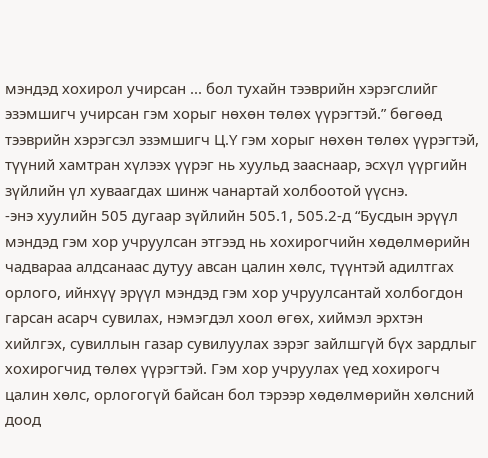мэндэд хохирол учирсан ... бол тухайн тээврийн хэрэгслийг эзэмшигч учирсан гэм хорыг нөхөн төлөх үүрэгтэй.” бөгөөд тээврийн хэрэгсэл эзэмшигч Ц.Ү гэм хорыг нөхөн төлөх үүрэгтэй, түүний хамтран хүлээх үүрэг нь хуульд зааснаар, эсхүл үүргийн зүйлийн үл хуваагдах шинж чанартай холбоотой үүснэ.
-энэ хуулийн 505 дугаар зүйлийн 505.1, 505.2-д “Бусдын эрүүл мэндэд гэм хор учруулсан этгээд нь хохирогчийн хөдөлмөрийн чадвараа алдсанаас дутуу авсан цалин хөлс, түүнтэй адилтгах орлого, ийнхүү эрүүл мэндэд гэм хор учруулсантай холбогдон гарсан асарч сувилах, нэмэгдэл хоол өгөх, хиймэл эрхтэн хийлгэх, сувиллын газар сувилуулах зэрэг зайлшгүй бүх зардлыг хохирогчид төлөх үүрэгтэй. Гэм хор учруулах үед хохирогч цалин хөлс, орлогогүй байсан бол тэрээр хөдөлмөрийн хөлсний доод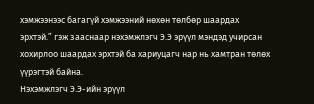хэмжээнээс багагүй хэмжээний нөхөн төлбөр шаардах эрхтэй.” гэж зааснаар нэхэмжлэгч Э.Э эрүүл мэндэд учирсан хохирлоо шаардах эрхтэй ба хариуцагч нар нь хамтран төлөх үүрэгтэй байна.
Нэхэмжлэгч Э.Э-ийн эрүүл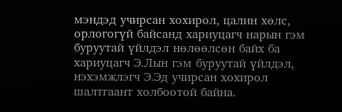мэндэд учирсан хохирол, цалин хөлс, орлогогүй байсанд хариуцагч нарын гэм буруутай үйлдэл нөлөөлсөн байх ба хариуцагч Э.Лын гэм буруутай үйлдэл, нэхэмжлэгч Э.Эд учирсан хохирол шалтгаант холбоотой байна.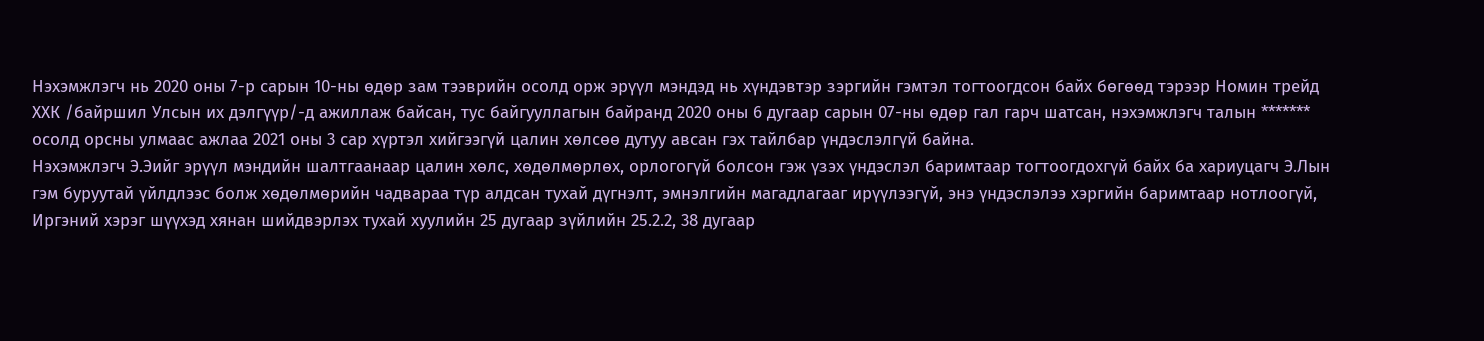Нэхэмжлэгч нь 2020 оны 7-р сарын 10-ны өдөр зам тээврийн осолд орж эрүүл мэндэд нь хүндэвтэр зэргийн гэмтэл тогтоогдсон байх бөгөөд тэрээр Номин трейд ХХК /байршил Улсын их дэлгүүр/-д ажиллаж байсан, тус байгууллагын байранд 2020 оны 6 дугаар сарын 07-ны өдөр гал гарч шатсан, нэхэмжлэгч талын ******* осолд орсны улмаас ажлаа 2021 оны 3 сар хүртэл хийгээгүй цалин хөлсөө дутуу авсан гэх тайлбар үндэслэлгүй байна.
Нэхэмжлэгч Э.Эийг эрүүл мэндийн шалтгаанаар цалин хөлс, хөдөлмөрлөх, орлогогүй болсон гэж үзэх үндэслэл баримтаар тогтоогдохгүй байх ба хариуцагч Э.Лын гэм буруутай үйлдлээс болж хөдөлмөрийн чадвараа түр алдсан тухай дүгнэлт, эмнэлгийн магадлагааг ирүүлээгүй, энэ үндэслэлээ хэргийн баримтаар нотлоогүй, Иргэний хэрэг шүүхэд хянан шийдвэрлэх тухай хуулийн 25 дугаар зүйлийн 25.2.2, 38 дугаар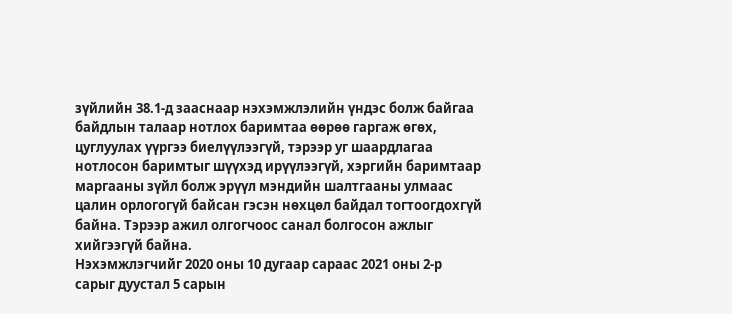зүйлийн 38.1-д зааснаар нэхэмжлэлийн үндэс болж байгаа байдлын талаар нотлох баримтаа өөрөө гаргаж өгөх, цуглуулах үүргээ биелүүлээгүй, тэрээр уг шаардлагаа нотлосон баримтыг шүүхэд ирүүлээгүй, хэргийн баримтаар маргааны зүйл болж эрүүл мэндийн шалтгааны улмаас цалин орлогогүй байсан гэсэн нөхцөл байдал тогтоогдохгүй байна. Тэрээр ажил олгогчоос санал болгосон ажлыг хийгээгүй байна.
Нэхэмжлэгчийг 2020 оны 10 дугаар сараас 2021 оны 2-р сарыг дуустал 5 сарын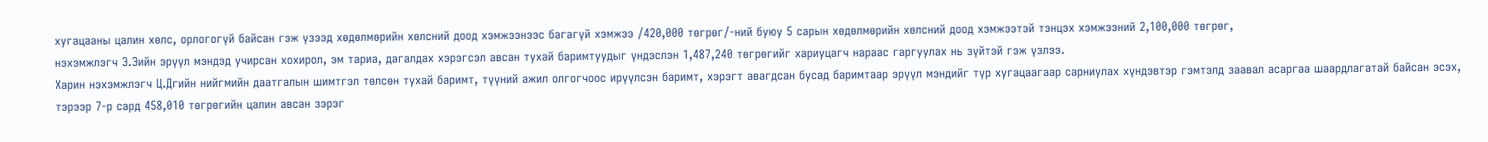хугацааны цалин хөлс, орлогогүй байсан гэж үзээд хөдөлмөрийн хөлсний доод хэмжээнээс багагүй хэмжээ /420,000 төгрөг/-ний буюу 5 сарын хөдөлмөрийн хөлсний доод хэмжээтэй тэнцэх хэмжээний 2,100,000 төгрөг,
нэхэмжлэгч Э.Эийн эрүүл мэндэд учирсан хохирол, эм тариа, дагалдах хэрэгсэл авсан тухай баримтуудыг үндэслэн 1,487,240 төгрөгийг хариуцагч нараас гаргуулах нь зүйтэй гэж үзлээ.
Харин нэхэмжлэгч Ц.Дгийн нийгмийн даатгалын шимтгэл төлсөн тухай баримт, түүний ажил олгогчоос ирүүлсэн баримт, хэрэгт авагдсан бусад баримтаар эрүүл мэндийг түр хугацаагаар сарниулах хүндэвтэр гэмтэлд заавал асаргаа шаардлагатай байсан эсэх, тэрээр 7-р сард 458,010 төгрөгийн цалин авсан зэрэг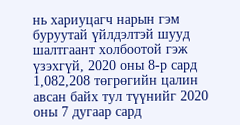нь хариуцагч нарын гэм буруутай үйлдэлтэй шууд шалтгаант холбоотой гэж үзэхгүй, 2020 оны 8-р сард 1,082,208 төгрөгийн цалин авсан байх тул түүнийг 2020 оны 7 дугаар сард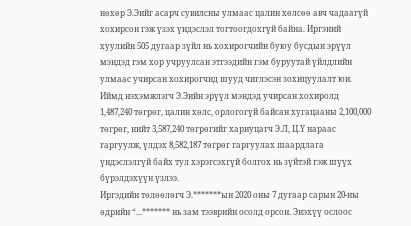нөхөр Э.Эийг асарч сувилсны улмаас цалин хөлсөө авч чадаагүй хохирсон гэж үзэх үндэслэл тогтоогдохгүй байна. Иргэний хуулийн 505 дугаар зүйл нь хохирогчийн буюу бусдын эрүүл мэндэд гэм хор учруулсан этгээдийн гэм буруутай үйлдлийн улмаас учирсан хохирогчид шууд чиглэсэн зохицуулалт юи.
Иймд нэхэмжлэгч Э.Эийн эрүүл мэндэд учирсан хохиролд 1,487,240 төгрөг, цалин хөлс, орлогогүй байсан хугацааны 2,100,000 төгрөг, нийт 3,587,240 төгрөгийг хариуцагч Э.Л, Ц.Ү нараас гаргуулж, үлдэх 8,582,187 төгрөг гаргуулах шаардлага үндэслэлгүй байх тул хэрэгсэхгүй болгох нь зүйтэй гэж шүүх бүрэлдэхүүн үзлээ.
Иргэдийн төлөөлөгч Э.*******ын 2020 оны 7 дугаар сарын 20-ны өдрийн “...******* нь зам тээврийн осолд орсон. Энэхүү ослоос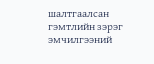шалтгаалсан гэмтлийн зэрэг эмчилгээний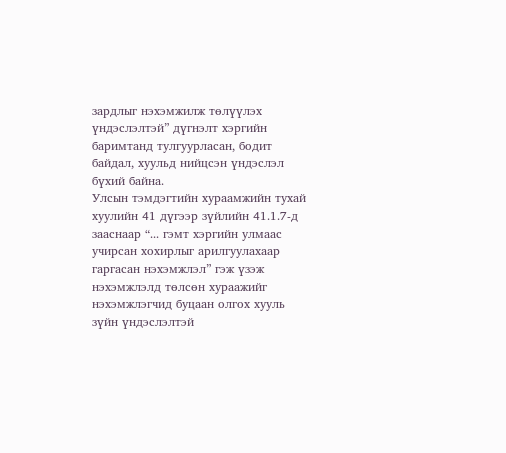зардлыг нэхэмжилж төлүүлэх үндэслэлтэй” дүгнэлт хэргийн баримтанд тулгуурласан, бодит байдал, хуульд нийцсэн үндэслэл бүхий байна.
Улсын тэмдэгтийн хураамжийн тухай хуулийн 41 дүгээр зүйлийн 41.1.7-д зааснаар “... гэмт хэргийн улмаас учирсан хохирлыг арилгуулахаар гаргасан нэхэмжлэл” гэж үзэж нэхэмжлэлд төлсөн хураажийг нэхэмжлэгчид буцаан олгох хууль зүйн үндэслэлтэй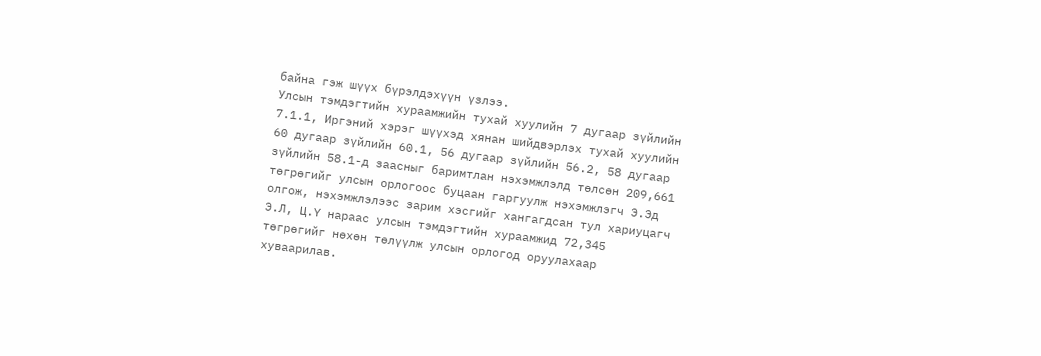байна гэж шүүх бүрэлдэхүүн үзлээ.
Улсын тэмдэгтийн хураамжийн тухай хуулийн 7 дугаар зүйлийн 7.1.1, Иргэний хэрэг шүүхэд хянан шийдвэрлэх тухай хуулийн 60 дугаар зүйлийн 60.1, 56 дугаар зүйлийн 56.2, 58 дугаар зүйлийн 58.1-д заасныг баримтлан нэхэмжлэлд төлсөн 209,661 төгрөгийг улсын орлогоос буцаан гаргуулж нэхэмжлэгч Э.Эд олгож, нэхэмжлэлээс зарим хэсгийг хангагдсан тул хариуцагч Э.Л, Ц.Ү нараас улсын тэмдэгтийн хураамжид 72,345 төгрөгийг нөхөн төлүүлж улсын орлогод оруулахаар хуваарилав.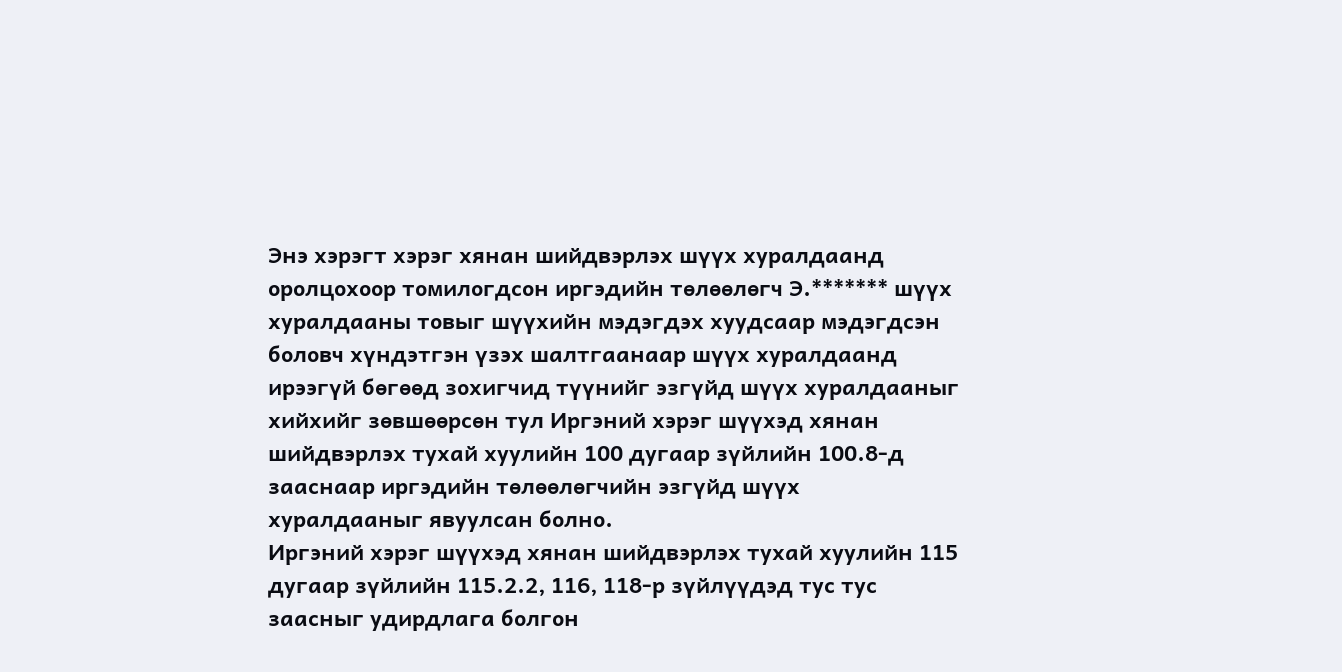Энэ хэрэгт хэрэг хянан шийдвэрлэх шүүх хуралдаанд оролцохоор томилогдсон иргэдийн төлөөлөгч Э.******* шүүх хуралдааны товыг шүүхийн мэдэгдэх хуудсаар мэдэгдсэн боловч хүндэтгэн үзэх шалтгаанаар шүүх хуралдаанд ирээгүй бөгөөд зохигчид түүнийг эзгүйд шүүх хуралдааныг хийхийг зөвшөөрсөн тул Иргэний хэрэг шүүхэд хянан шийдвэрлэх тухай хуулийн 100 дугаар зүйлийн 100.8-д зааснаар иргэдийн төлөөлөгчийн эзгүйд шүүх хуралдааныг явуулсан болно.
Иргэний хэрэг шүүхэд хянан шийдвэрлэх тухай хуулийн 115 дугаар зүйлийн 115.2.2, 116, 118-р зүйлүүдэд тус тус заасныг удирдлага болгон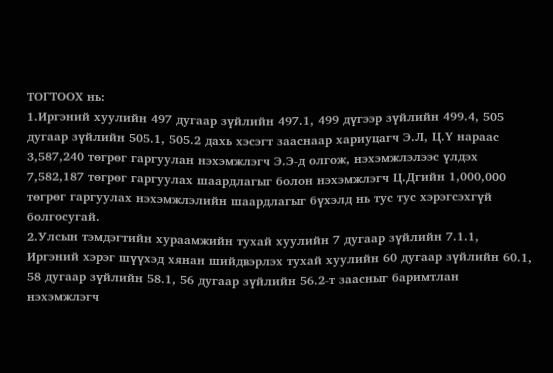ТОГТООХ нь:
1.Иргэний хуулийн 497 дугаар зүйлийн 497.1, 499 дүгээр зүйлийн 499.4, 505 дугаар зүйлийн 505.1, 505.2 дахь хэсэгт зааснаар хариуцагч Э.Л, Ц.Ү нараас 3,587,240 төгрөг гаргуулан нэхэмжлэгч Э.Э-д олгож, нэхэмжлэлээс үлдэх 7,582,187 төгрөг гаргуулах шаардлагыг болон нэхэмжлэгч Ц.Дгийн 1,000,000 төгрөг гаргуулах нэхэмжлэлийн шаардлагыг бүхэлд нь тус тус хэрэгсэхгүй болгосугай.
2.Улсын тэмдэгтийн хураамжийн тухай хуулийн 7 дугаар зүйлийн 7.1.1, Иргэний хэрэг шүүхэд хянан шийдвэрлэх тухай хуулийн 60 дугаар зүйлийн 60.1, 58 дугаар зүйлийн 58.1, 56 дугаар зүйлийн 56.2-т заасныг баримтлан нэхэмжлэгч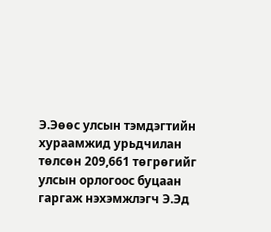Э.Эөөс улсын тэмдэгтийн хураамжид урьдчилан төлсөн 209,661 төгрөгийг улсын орлогоос буцаан гаргаж нэхэмжлэгч Э.Эд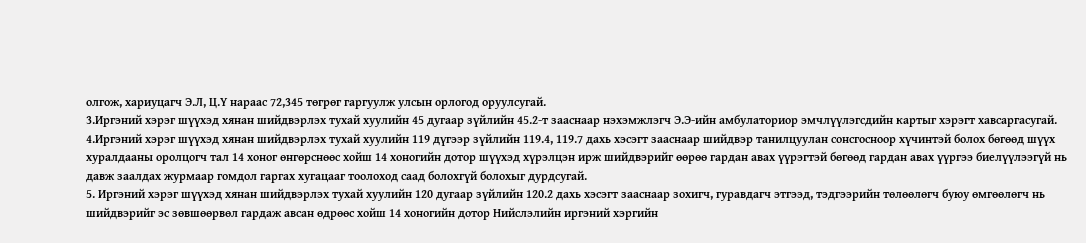олгож, хариуцагч Э.Л, Ц.Ү нараас 72,345 төгрөг гаргуулж улсын орлогод оруулсугай.
3.Иргэний хэрэг шүүхэд хянан шийдвэрлэх тухай хуулийн 45 дугаар зүйлийн 45.2-т зааснаар нэхэмжлэгч Э.Э-ийн амбулаториор эмчлүүлэгсдийн картыг хэрэгт хавсаргасугай.
4.Иргэний хэрэг шүүхэд хянан шийдвэрлэх тухай хуулийн 119 дүгээр зүйлийн 119.4, 119.7 дахь хэсэгт зааснаар шийдвэр танилцуулан сонсгосноор хүчинтэй болох бөгөөд шүүх хуралдааны оролцогч тал 14 хоног өнгөрснөөс хойш 14 хоногийн дотор шүүхэд хүрэлцэн ирж шийдвэрийг өөрөө гардан авах үүрэгтэй бөгөөд гардан авах үүргээ биелүүлээгүй нь давж заалдах журмаар гомдол гаргах хугацааг тоолоход саад болохгүй болохыг дурдсугай.
5. Иргэний хэрэг шүүхэд хянан шийдвэрлэх тухай хуулийн 120 дугаар зүйлийн 120.2 дахь хэсэгт зааснаар зохигч, гуравдагч этгээд, тэдгээрийн төлөөлөгч буюу өмгөөлөгч нь шийдвэрийг эс зөвшөөрвөл гардаж авсан өдрөөс хойш 14 хоногийн дотор Нийслэлийн иргэний хэргийн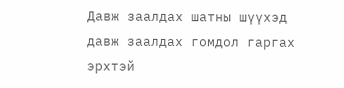Давж заалдах шатны шүүхэд давж заалдах гомдол гаргах эрхтэй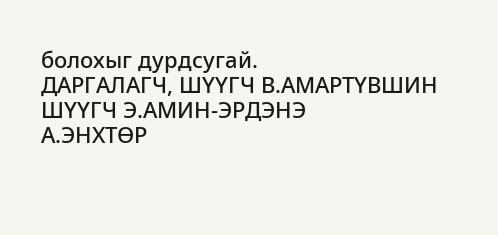болохыг дурдсугай.
ДАРГАЛАГЧ, ШҮҮГЧ В.АМАРТҮВШИН
ШҮҮГЧ Э.АМИН-ЭРДЭНЭ
А.ЭНХТӨР